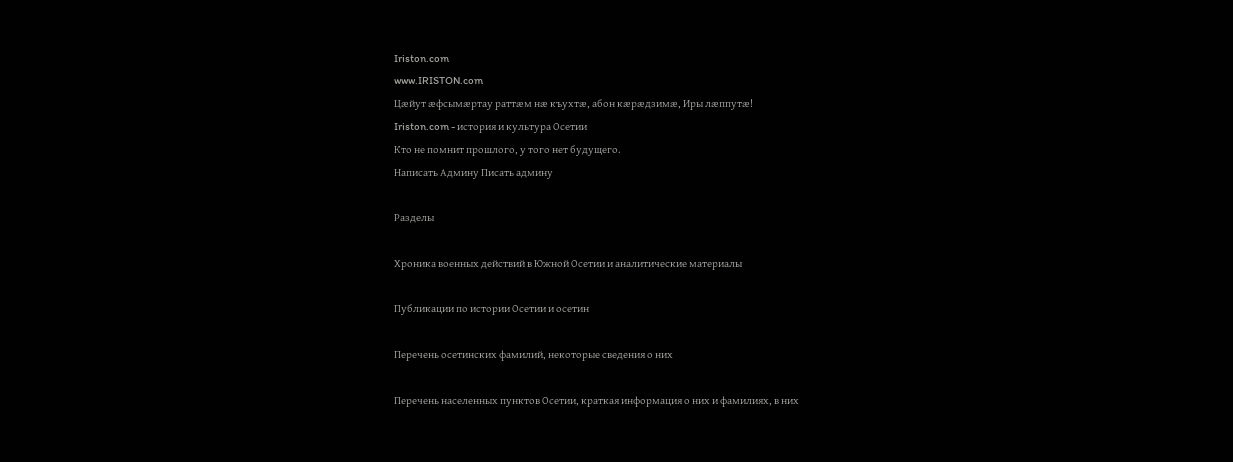Iriston.com
www.IRISTON.com
Цæйут æфсымæртау раттæм нæ къухтæ, абон кæрæдзимæ, Иры лæппутæ!
Iriston.com - история и культура Осетии
Кто не помнит прошлого, у того нет будущего.
Написать Админу Писать админу

Разделы

Хроника военных действий в Южной Осетии и аналитические материалы

Публикации по истории Осетии и осетин

Перечень осетинских фамилий, некоторые сведения о них

Перечень населенных пунктов Осетии, краткая информация о них и фамилиях, в них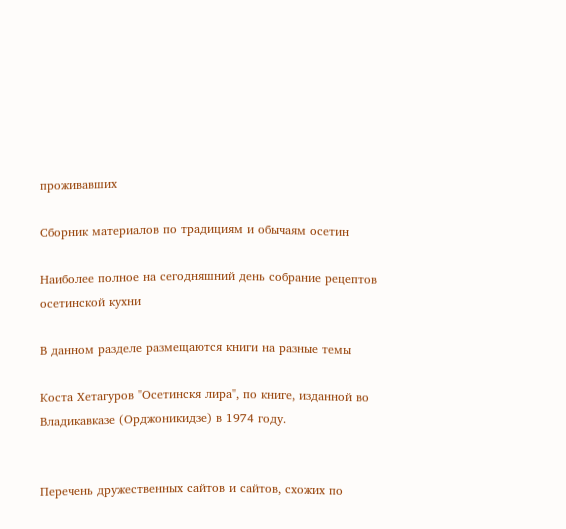проживавших

Сборник материалов по традициям и обычаям осетин

Наиболее полное на сегодняшний день собрание рецептов осетинской кухни

В данном разделе размещаются книги на разные темы

Коста Хетагуров "Осетинскя лира", по книге, изданной во Владикавказе (Орджоникидзе) в 1974 году.


Перечень дружественных сайтов и сайтов, схожих по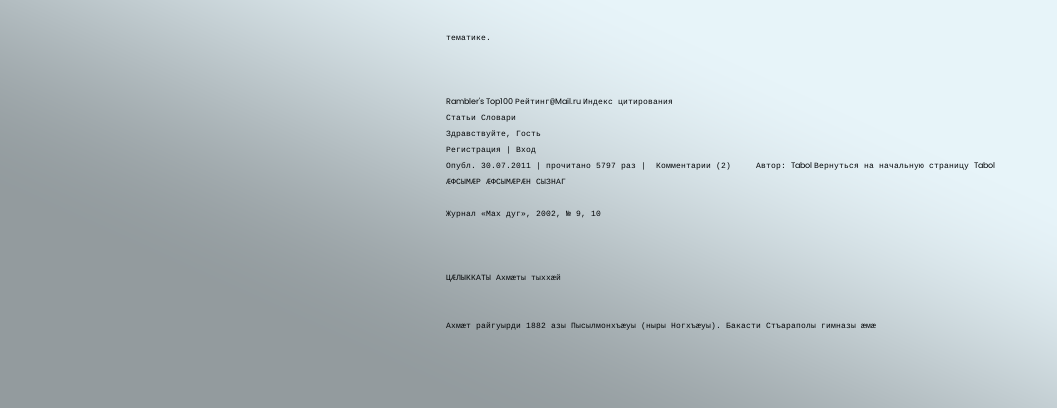тематике.



Rambler's Top100 Рейтинг@Mail.ru Индекс цитирования
Статьи Словари
Здравствуйте, Гость
Регистрация | Вход
Опубл. 30.07.2011 | прочитано 5797 раз |  Комментарии (2)     Автор: Tabol Вернуться на начальную страницу Tabol
ÆФСЫМÆР ÆФСЫМÆРÆН СЫЗНАГ

Журнал «Мах дуг», 2002, № 9, 10



ЦÆЛЫККАТЫ Ахмæты тыххæй


Ахмæт райгуырди 1882 азы Пысылмонхъæуы (ныры Ногхъæуы). Бакасти Стъараполы гимназы æмæ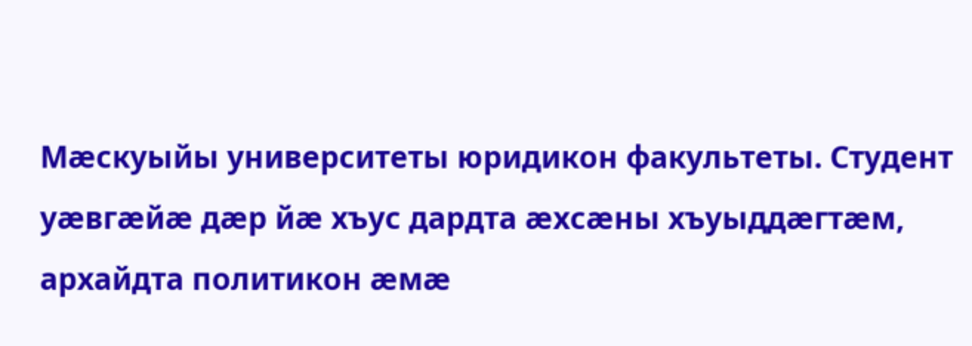Мæскуыйы университеты юридикон факультеты. Студент уæвгæйæ дæр йæ хъус дардта æхсæны хъуыддæгтæм, архайдта политикон æмæ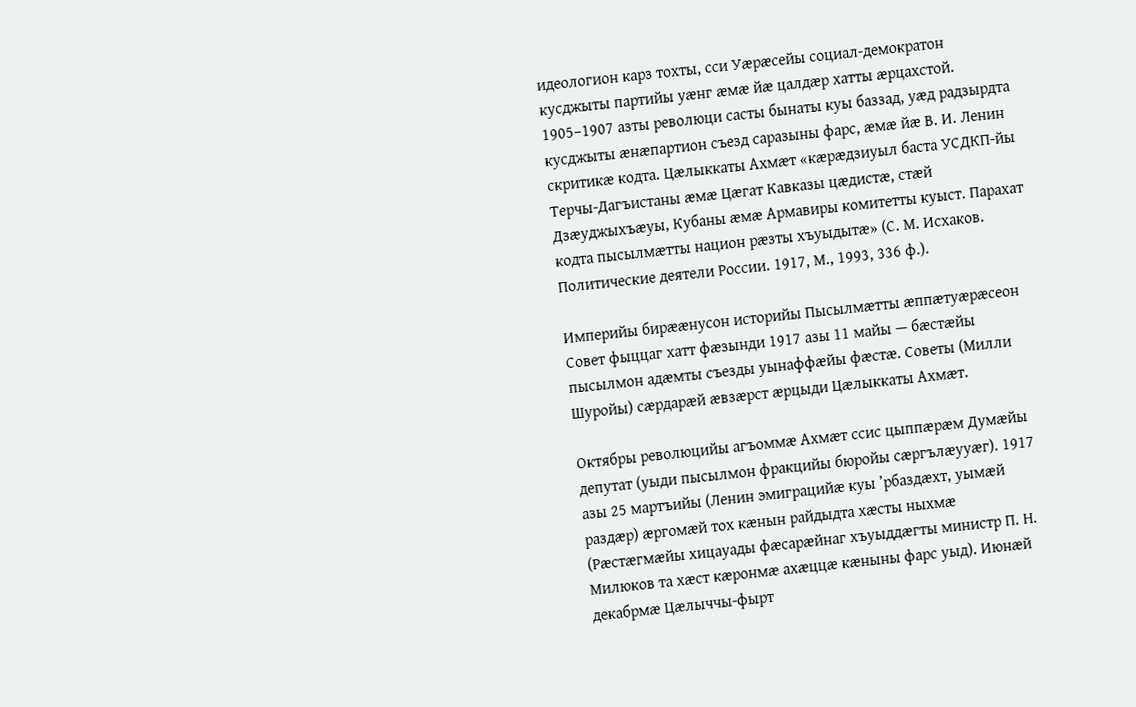идеологион карз тохты, сси Уæрæсейы социал-демократон кусджыты партийы уæнг æмæ йæ цалдæр хатты æрцахстой. 1905–1907 азты революци састы бынаты куы баззад, уæд радзырдта кусджыты æнæпартион съезд саразыны фарс, æмæ йæ В. И. Ленин скритикæ кодта. Цæлыккаты Ахмæт «кæрæдзиуыл баста УСДКП-йы Терчы-Дагъистаны æмæ Цæгат Кавказы цæдистæ, стæй Дзæуджыхъæуы, Кубаны æмæ Армавиры комитетты куыст. Парахат кодта пысылмæтты национ рæзты хъуыдытæ» (С. М. Исхаков. Политические деятели России. 1917, М., 1993, 336 ф.).

Империйы бирææнусон историйы Пысылмæтты æппæтуæрæсеон Совет фыццаг хатт фæзынди 1917 азы 11 майы — бæстæйы пысылмон адæмты съезды уынаффæйы фæстæ. Советы (Милли Шуройы) сæрдарæй æвзæрст æрцыди Цæлыккаты Ахмæт.

Октябры революцийы агъоммæ Ахмæт ссис цыппæрæм Думæйы депутат (уыди пысылмон фракцийы бюройы сæргълæууæг). 1917 азы 25 мартъийы (Ленин эмиграцийæ куы ’рбаздæхт, уымæй раздæр) æргомæй тох кæнын райдыдта хæсты ныхмæ (Рæстæгмæйы хицауады фæсарæйнаг хъуыддæгты министр П. Н. Милюков та хæст кæронмæ ахæццæ кæныны фарс уыд). Июнæй декабрмæ Цæлыччы-фырт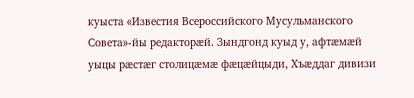куыста «Известия Всероссийского Мусульманского Совета»-йы редакторæй. Зындгонд куыд у, афтæмæй уыцы рæстæг столицæмæ фæцæйцыди, Хъæддаг дивизи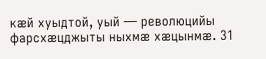кæй хуыдтой, уый — революцийы фарсхæцджыты ныхмæ хæцынмæ. 31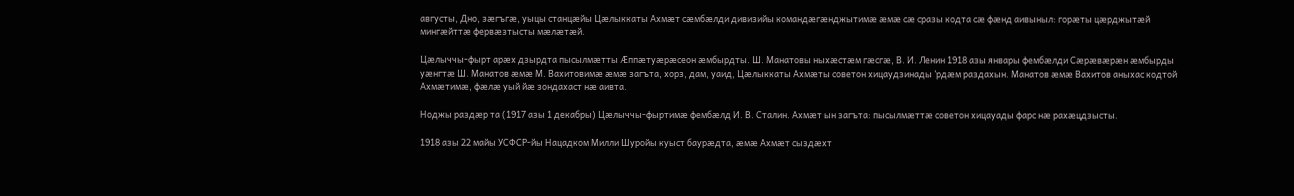августы, Дно, зæгъгæ, уыцы станцæйы Цæлыккаты Ахмæт сæмбæлди дивизийы командæгæнджытимæ æмæ сæ сразы кодта сæ фæнд аивыныл: горæты цæрджытæй мингæйттæ фервæзтысты мæлæтæй.

Цæлыччы-фырт арæх дзырдта пысылмæтты Æппæтуæрæсеон æмбырдты. Ш. Манатовы ныхæстæм гæсгæ, В. И. Ленин 1918 азы январы фембæлди Сæрæвæрæн æмбырды уæнгтæ Ш. Манатов æмæ М. Вахитовимæ æмæ загъта, хорз, дам, уаид, Цæлыккаты Ахмæты советон хицаудзинады ’рдæм раздахын. Манатов æмæ Вахитов аныхас кодтой Ахмæтимæ, фæлæ уый йæ зондахаст нæ аивта.

Ноджы раздæр та (1917 азы 1 декабры) Цæлыччы-фыртимæ фембæлд И. В. Сталин. Ахмæт ын загъта: пысылмæттæ советон хицауады фарс нæ рахæцдзысты.

1918 азы 22 майы УСФСР-йы Нацадком Милли Шуройы куыст баурæдта, æмæ Ахмæт сыздæхт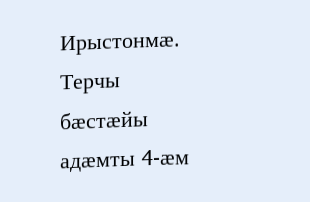Ирыстонмæ. Терчы бæстæйы адæмты 4-æм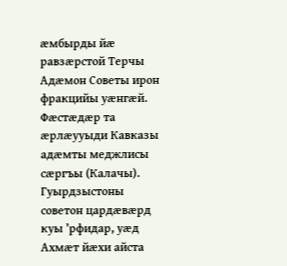æмбырды йæ равзæрстой Терчы Адæмон Советы ирон фракцийы уæнгæй. Фæстæдæр та æрлæууыди Кавказы адæмты меджлисы сæргъы (Калачы). Гуырдзыстоны советон цардæвæрд куы ’рфидар, уæд Ахмæт йæхи айста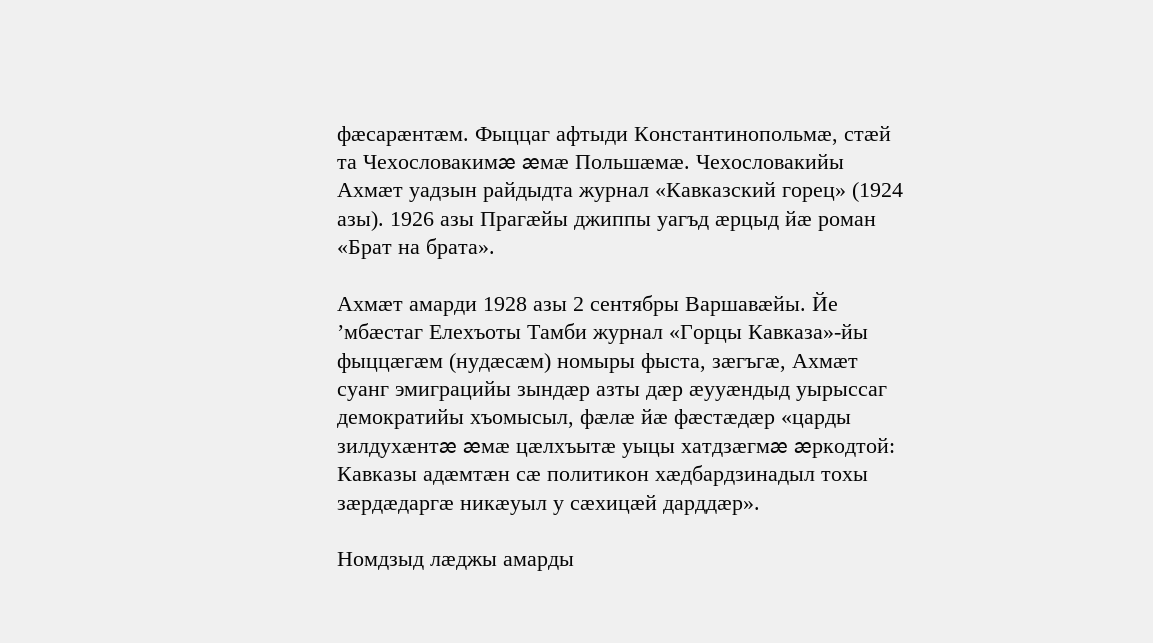фæсарæнтæм. Фыццаг афтыди Константинопольмæ, стæй та Чехословакимæ æмæ Польшæмæ. Чехословакийы Ахмæт уадзын райдыдта журнал «Кавказский горец» (1924 азы). 1926 азы Прагæйы джиппы уагъд æрцыд йæ роман «Брат на брата».

Ахмæт амарди 1928 азы 2 сентябры Варшавæйы. Йе ’мбæстаг Елехъоты Тамби журнал «Горцы Кавказа»-йы фыццæгæм (нудæсæм) номыры фыста, зæгъгæ, Ахмæт суанг эмиграцийы зындæр азты дæр æууæндыд уырыссаг демократийы хъомысыл, фæлæ йæ фæстæдæр «царды зилдухæнтæ æмæ цæлхъытæ уыцы хатдзæгмæ æркодтой: Кавказы адæмтæн сæ политикон хæдбардзинадыл тохы зæрдæдаргæ никæуыл у сæхицæй дарддæр».

Номдзыд лæджы амарды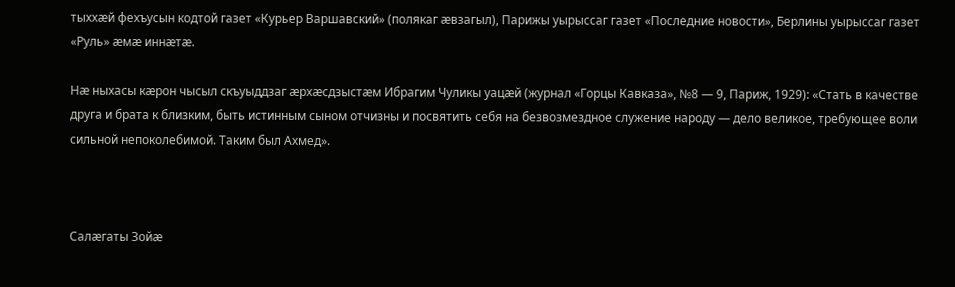тыххæй фехъусын кодтой газет «Курьер Варшавский» (полякаг æвзагыл), Парижы уырыссаг газет «Последние новости», Берлины уырыссаг газет «Руль» æмæ иннæтæ.

Нæ ныхасы кæрон чысыл скъуыддзаг æрхæсдзыстæм Ибрагим Чуликы уацæй (журнал «Горцы Кавказа», №8 — 9, Париж, 1929): «Стать в качестве друга и брата к близким, быть истинным сыном отчизны и посвятить себя на безвозмездное служение народу — дело великое, требующее воли сильной непоколебимой. Таким был Ахмед».



Салæгаты Зойæ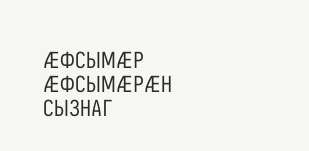ÆФСЫМÆР ÆФСЫМÆРÆН СЫЗНАГ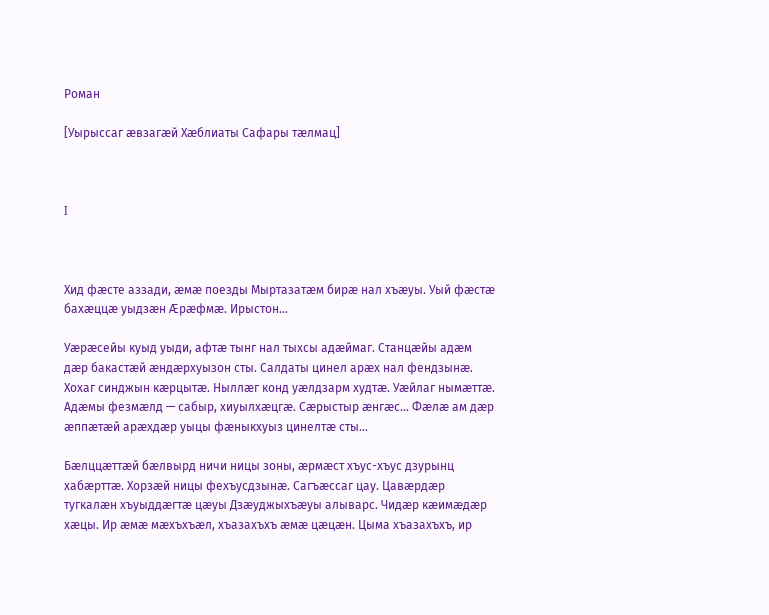Роман

[Уырыссаг æвзагæй Хæблиаты Сафары тæлмац]



I



Хид фæсте аззади, æмæ поезды Мыртазатæм бирæ нал хъæуы. Уый фæстæ бахæццæ уыдзæн Æрæфмæ. Ирыстон...

Уæрæсейы куыд уыди, афтæ тынг нал тыхсы адæймаг. Станцæйы адæм дæр бакастæй æндæрхуызон сты. Салдаты цинел арæх нал фендзынæ. Хохаг синджын кæрцытæ. Ныллæг конд уæлдзарм худтæ. Уæйлаг нымæттæ. Адæмы фезмæлд — сабыр, хиуылхæцгæ. Сæрыстыр æнгæс... Фæлæ ам дæр æппæтæй арæхдæр уыцы фæныкхуыз цинелтæ сты...

Бæлццæттæй бæлвырд ничи ницы зоны, æрмæст хъус-хъус дзурынц хабæрттæ. Хорзæй ницы фехъусдзынæ. Сагъæссаг цау. Цавæрдæр тугкалæн хъуыддæгтæ цæуы Дзæуджыхъæуы алыварс. Чидæр кæимæдæр хæцы. Ир æмæ мæхъхъæл, хъазахъхъ æмæ цæцæн. Цыма хъазахъхъ, ир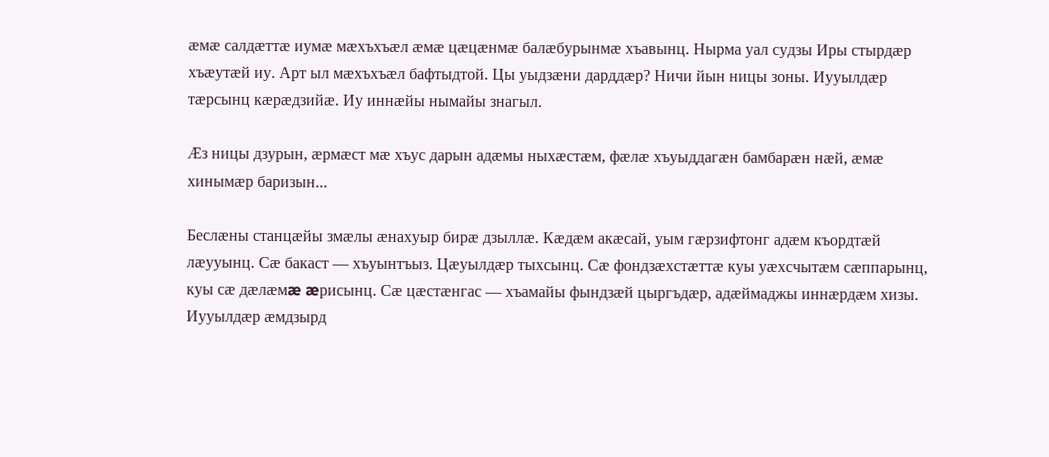æмæ салдæттæ иумæ мæхъхъæл æмæ цæцæнмæ балæбурынмæ хъавынц. Нырма уал судзы Иры стырдæр хъæутæй иу. Арт ыл мæхъхъæл бафтыдтой. Цы уыдзæни дарддæр? Ничи йын ницы зоны. Иууылдæр тæрсынц кæрæдзийæ. Иу иннæйы нымайы знагыл.

Æз ницы дзурын, æрмæст мæ хъус дарын адæмы ныхæстæм, фæлæ хъуыддагæн бамбарæн нæй, æмæ хинымæр баризын...

Беслæны станцæйы змæлы æнахуыр бирæ дзыллæ. Кæдæм акæсай, уым гæрзифтонг адæм къордтæй лæууынц. Сæ бакаст — хъуынтъыз. Цæуылдæр тыхсынц. Сæ фондзæхстæттæ куы уæхсчытæм сæппарынц, куы сæ дæлæмæ æрисынц. Сæ цæстæнгас — хъамайы фындзæй цыргъдæр, адæймаджы иннæрдæм хизы. Иууылдæр æмдзырд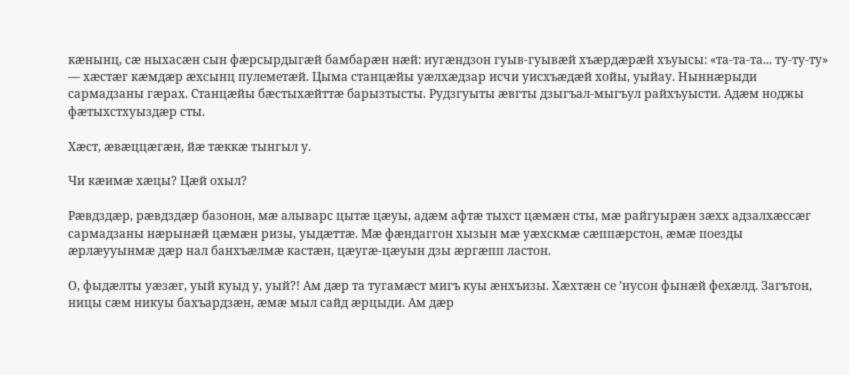кæнынц, сæ ныхасæн сын фæрсырдыгæй бамбарæн нæй: иугæндзон гуыв-гуывæй хъæрдæрæй хъуысы: «та-та-та... ту-ту-ту» — хæстæг кæмдæр æхсынц пулеметæй. Цыма станцæйы уæлхæдзар исчи уисхъæдæй хойы, уыйау. Ныннæрыди сармадзаны гæрах. Станцæйы бæстыхæйттæ барызтысты. Рудзгуыты æвгты дзыгъал-мыгъул райхъуысти. Адæм ноджы фæтыхстхуыздæр сты.

Хæст, æвæццæгæн, йæ тæккæ тынгыл у.

Чи кæимæ хæцы? Цæй охыл?

Рæвдздæр, рæвдздæр базонон, мæ алыварс цытæ цæуы, адæм афтæ тыхст цæмæн сты, мæ райгуырæн зæхх адзалхæссæг сармадзаны нæрынæй цæмæн ризы, уыдæттæ. Мæ фæндаггон хызын мæ уæхскмæ сæппæрстон, æмæ поезды æрлæууынмæ дæр нал банхъæлмæ кастæн, цæугæ-цæуын дзы æргæпп ластон.

О, фыдæлты уæзæг, уый куыд у, уый?! Ам дæр та тугамæст мигъ куы æнхъизы. Хæхтæн се ’нусон фынæй фехæлд. Загътон, ницы сæм никуы бахъардзæн, æмæ мыл сайд æрцыди. Ам дæр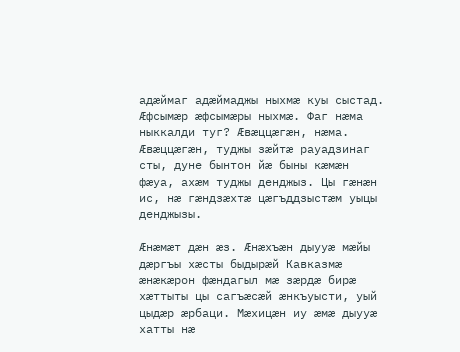адæймаг адæймаджы ныхмæ куы сыстад. Æфсымæр æфсымæры ныхмæ. Фаг нæма ныккалди туг? Æвæццæгæн, нæма. Æвæццæгæн, туджы зæйтæ рауадзинаг сты, дуне бынтон йæ быны кæмæн фæуа, ахæм туджы денджыз. Цы гæнæн ис, нæ гæндзæхтæ цæгъддзыстæм уыцы денджызы.

Æнæмæт дæн æз. Æнæхъæн дыууæ мæйы дæргъы хæсты быдырæй Кавказмæ æнæкæрон фæндагыл мæ зæрдæ бирæ хæттыты цы сагъæсæй æнкъуысти, уый цыдæр æрбаци. Мæхицæн иу æмæ дыууæ хатты нæ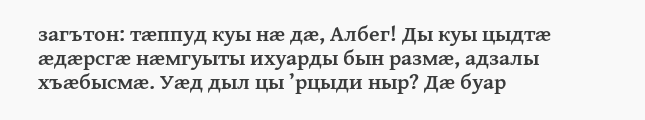загътон: тæппуд куы нæ дæ, Албег! Ды куы цыдтæ æдæрсгæ нæмгуыты ихуарды бын размæ, адзалы хъæбысмæ. Уæд дыл цы ’рцыди ныр? Дæ буар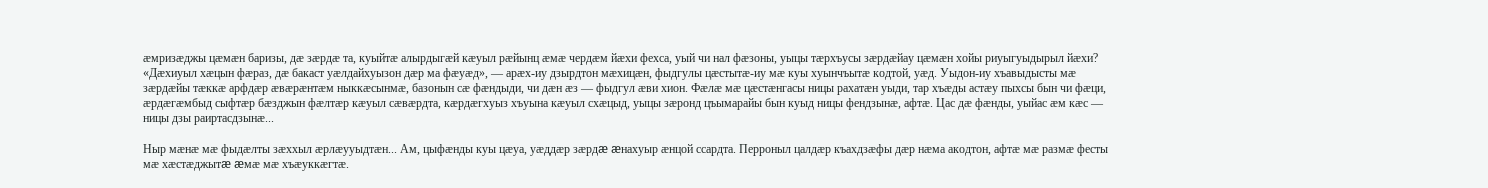æмризæджы цæмæн баризы, дæ зæрдæ та, куыйтæ алырдыгæй кæуыл рæйынц æмæ чердæм йæхи фехса, уый чи нал фæзоны, уыцы тæрхъусы зæрдæйау цæмæн хойы риуыгуыдырыл йæхи? «Дæхиуыл хæцын фæраз, дæ бакаст уæлдайхуызон дæр ма фæуæд», — арæх-иу дзырдтон мæхицæн, фыдгулы цæстытæ-иу мæ куы хуынчъытæ кодтой, уæд. Уыдон-иу хъавыдысты мæ зæрдæйы тæккæ арфдæр æвæрæнтæм ныккæсынмæ, базонын сæ фæндыди, чи дæн æз — фыдгул æви хион. Фæлæ мæ цæстæнгасы ницы рахатæн уыди, тар хъæды астæу пыхсы бын чи фæци, æрдæгæмбыд сыфтæр бæзджын фæлтæр кæуыл сæвæрдта, кæрдæгхуыз хъуына кæуыл схæцыд, уыцы зæронд цъымарайы бын куыд ницы фендзынæ, афтæ. Цас дæ фæнды, уыйас æм кæс — ницы дзы раиртасдзынæ...

Ныр мæнæ мæ фыдæлты зæххыл æрлæууыдтæн... Ам, цыфæнды куы цæуа, уæддæр зæрдæ æнахуыр æнцой ссардта. Перроныл цалдæр къахдзæфы дæр нæма акодтон, афтæ мæ размæ фесты мæ хæстæджытæ æмæ мæ хъæуккæгтæ.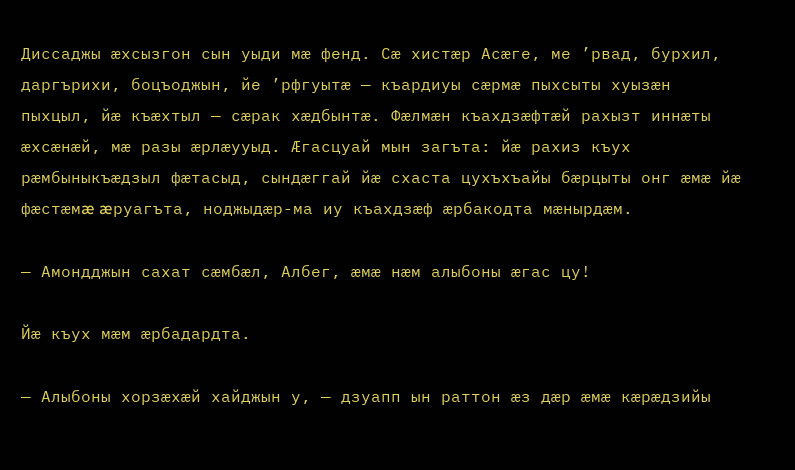Диссаджы æхсызгон сын уыди мæ фенд. Сæ хистæр Асæге, ме ’рвад, бурхил, даргърихи, боцъоджын, йе ’рфгуытæ — къардиуы сæрмæ пыхсыты хуызæн пыхцыл, йæ къæхтыл — сæрак хæдбынтæ. Фæлмæн къахдзæфтæй рахызт иннæты æхсæнæй, мæ разы æрлæууыд. Æгасцуай мын загъта: йæ рахиз къух рæмбыныкъæдзыл фæтасыд, сындæггай йæ схаста цухъхъайы бæрцыты онг æмæ йæ фæстæмæ æруагъта, ноджыдæр-ма иу къахдзæф æрбакодта мæнырдæм.

— Амондджын сахат сæмбæл, Албег, æмæ нæм алыбоны æгас цу!

Йæ къух мæм æрбадардта.

— Алыбоны хорзæхæй хайджын у, — дзуапп ын раттон æз дæр æмæ кæрæдзийы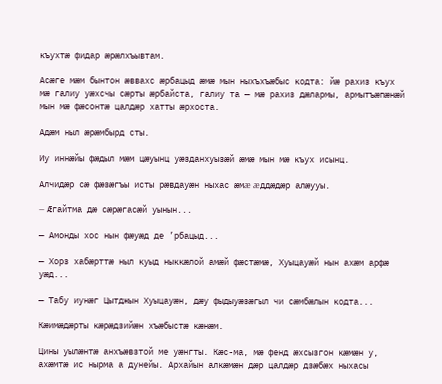къухтæ фидар æрæлхъывтам.

Асæге мæм бынтон æввахс æрбацыд æмæ мын ныхъхъæбыс кодта: йæ рахиз къух мæ галиу уæхсчы сæрты æрбайста, галиу та — мæ рахиз дæлармы, армытъæпæнæй мын мæ фæсонтæ цалдæр хатты æрхоста.

Адæм ныл æрæмбырд сты.

Иу иннæйы фæдыл мæм цæуынц уæзданхуызæй æмæ мын мæ къух исынц.

Алчидæр сæ фæзæгъы исты рæвдауæн ныхас æмæ æддæдæр алæууы.

— Æгайтма дæ сæрæгасæй уынын...

— Амонды хос нын фæуæд де ’рбацыд...

— Хорз хабæрттæ ныл куыд ныккæлой амæй фæстæмæ, Хуыцауæй нын ахæм арфæ уæд...

— Табу иунæг Цытджын Хуыцауæн, дæу фыдыуæзæгыл чи сæмбæлын кодта...

Кæимæдæрты кæрæдзийæн хъæбыстæ кæнæм.

Цины уылæнтæ анхъæвзтой ме уæнгты. Кæс-ма, мæ фенд æхсызгон кæмæн у, ахæмтæ ис нырма а дунейы. Архайын алкæмæн дæр цалдæр дзæбæх ныхасы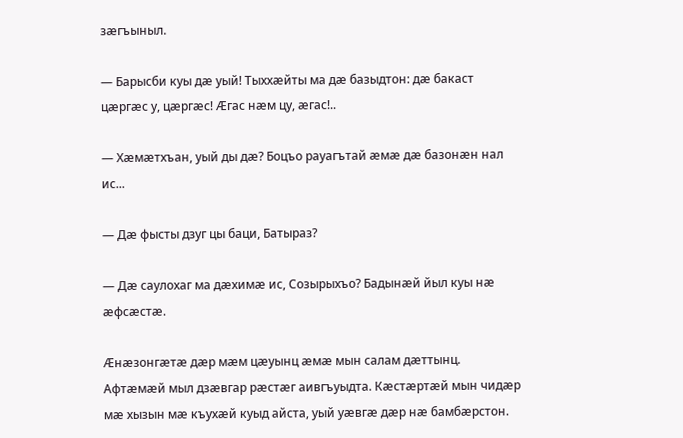зæгъыныл.

— Барысби куы дæ уый! Тыххæйты ма дæ базыдтон: дæ бакаст цæргæс у, цæргæс! Æгас нæм цу, æгас!..

— Хæмæтхъан, уый ды дæ? Боцъо рауагътай æмæ дæ базонæн нал ис...

— Дæ фысты дзуг цы баци, Батыраз?

— Дæ саулохаг ма дæхимæ ис, Созырыхъо? Бадынæй йыл куы нæ æфсæстæ.

Æнæзонгæтæ дæр мæм цæуынц æмæ мын салам дæттынц. Афтæмæй мыл дзæвгар рæстæг аивгъуыдта. Кæстæртæй мын чидæр мæ хызын мæ къухæй куыд айста, уый уæвгæ дæр нæ бамбæрстон.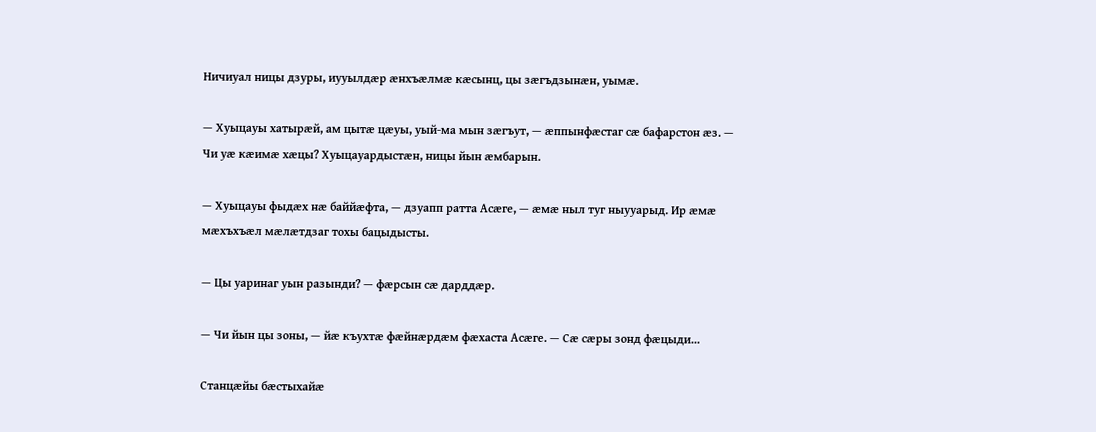Ничиуал ницы дзуры, иууылдæр æнхъæлмæ кæсынц, цы зæгъдзынæн, уымæ.

— Хуыцауы хатырæй, ам цытæ цæуы, уый-ма мын зæгъут, — æппынфæстаг сæ бафарстон æз. — Чи уæ кæимæ хæцы? Хуыцауардыстæн, ницы йын æмбарын.

— Хуыцауы фыдæх нæ баййæфта, — дзуапп ратта Асæге, — æмæ ныл туг ныууарыд. Ир æмæ мæхъхъæл мæлæтдзаг тохы бацыдысты.

— Цы уаринаг уын разынди? — фæрсын сæ дарддæр.

— Чи йын цы зоны, — йæ къухтæ фæйнæрдæм фæхаста Асæге. — Сæ сæры зонд фæцыди...

Станцæйы бæстыхайæ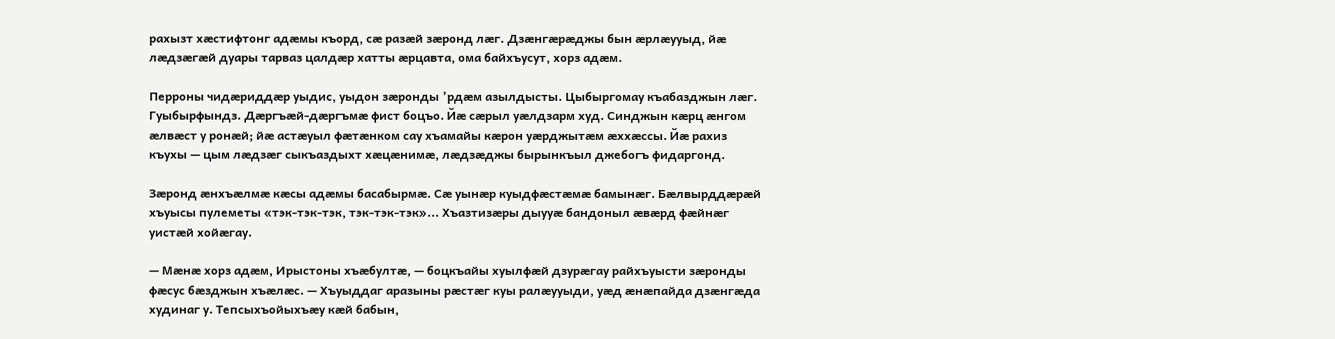рахызт хæстифтонг адæмы къорд, сæ разæй зæронд лæг. Дзæнгæрæджы бын æрлæууыд, йæ лæдзæгæй дуары тарваз цалдæр хатты æрцавта, ома байхъусут, хорз адæм.

Перроны чидæриддæр уыдис, уыдон зæронды ’рдæм азылдысты. Цыбыргомау къабазджын лæг. Гуыбырфындз. Дæргъæй-дæргъмæ фист боцъо. Йæ сæрыл уæлдзарм худ. Синджын кæрц æнгом æлвæст у ронæй; йæ астæуыл фæтæнком сау хъамайы кæрон уæрджытæм æххæссы. Йæ рахиз къухы — цым лæдзæг сыкъаздыхт хæцæнимæ, лæдзæджы бырынкъыл джебогъ фидаргонд.

Зæронд æнхъæлмæ кæсы адæмы басабырмæ. Сæ уынæр куыдфæстæмæ бамынæг. Бæлвырддæрæй хъуысы пулеметы «тэк-тэк-тэк, тэк-тэк-тэк»... Хъазтизæры дыууæ бандоныл æвæрд фæйнæг уистæй хойæгау.

— Мæнæ хорз адæм, Ирыстоны хъæбултæ, — боцкъайы хуылфæй дзурæгау райхъуысти зæронды фæсус бæзджын хъæлæс. — Хъуыддаг аразыны рæстæг куы ралæууыди, уæд æнæпайда дзæнгæда худинаг у. Тепсыхъойыхъæу кæй бабын,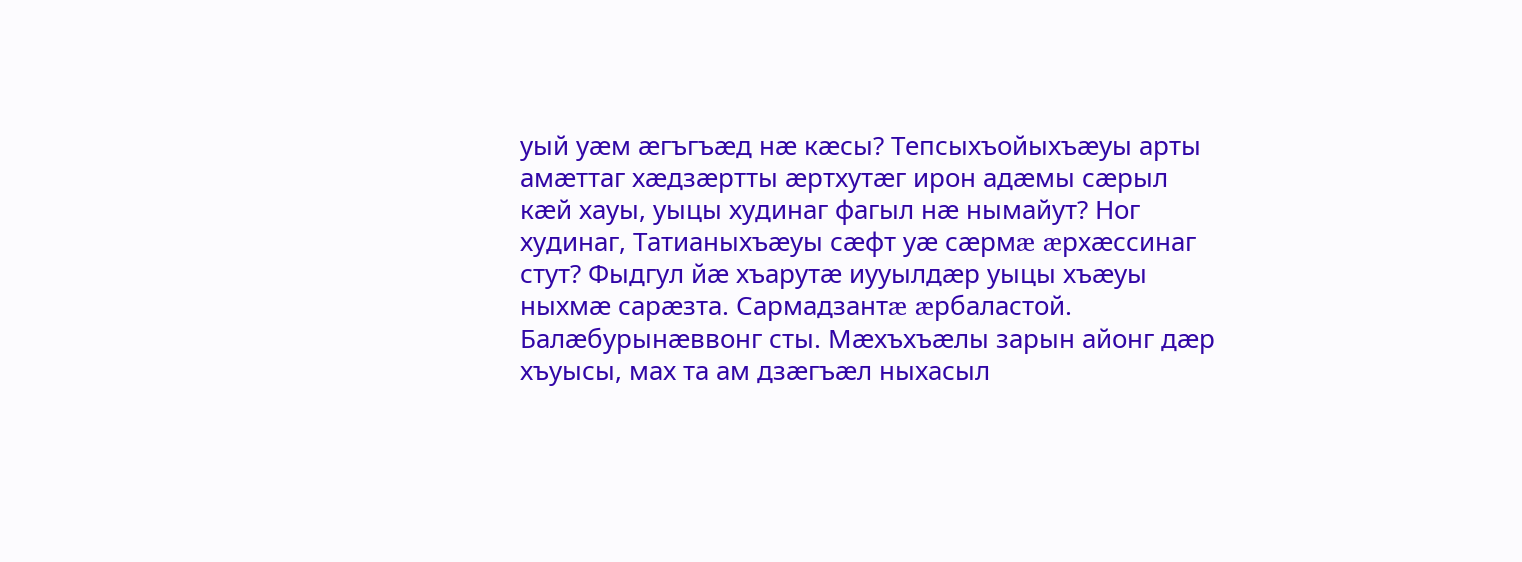уый уæм æгъгъæд нæ кæсы? Тепсыхъойыхъæуы арты амæттаг хæдзæртты æртхутæг ирон адæмы сæрыл кæй хауы, уыцы худинаг фагыл нæ нымайут? Ног худинаг, Татианыхъæуы сæфт уæ сæрмæ æрхæссинаг стут? Фыдгул йæ хъарутæ иууылдæр уыцы хъæуы ныхмæ сарæзта. Сармадзантæ æрбаластой. Балæбурынæввонг сты. Мæхъхъæлы зарын айонг дæр хъуысы, мах та ам дзæгъæл ныхасыл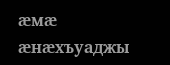æмæ æнæхъуаджы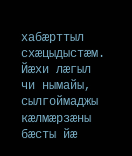хабæрттыл схæцыдыстæм. Йæхи лæгыл чи нымайы, сылгоймаджы кæлмæрзæны бæсты йæ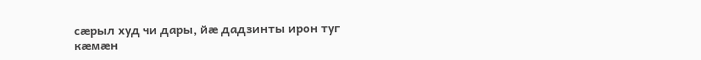сæрыл худ чи дары, йæ дадзинты ирон туг кæмæн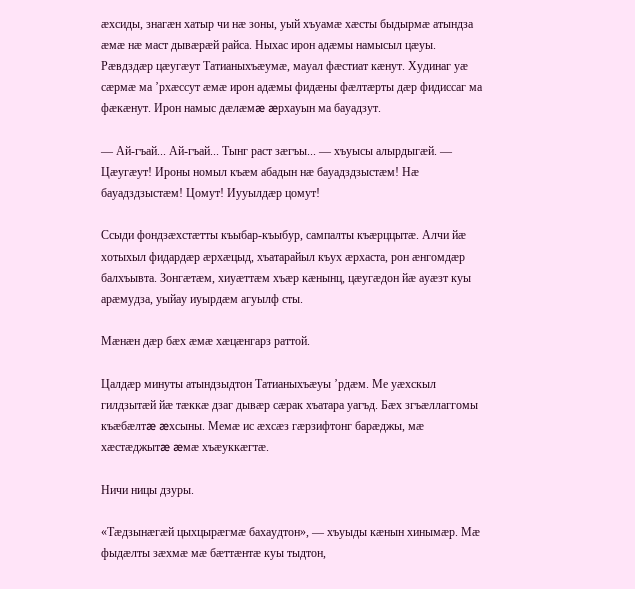æхсиды, знагæн хатыр чи нæ зоны, уый хъуамæ хæсты быдырмæ атындза æмæ нæ маст дывæрæй райса. Ныхас ирон адæмы намысыл цæуы. Рæвдздæр цæугæут Татианыхъæумæ, мауал фæстиат кæнут. Худинаг уæ сæрмæ ма ’рхæссут æмæ ирон адæмы фидæны фæлтæрты дæр фидиссаг ма фæкæнут. Ирон намыс дæлæмæ æрхауын ма бауадзут.

— Ай-гъай... Ай-гъай... Тынг раст зæгъы... — хъуысы алырдыгæй. — Цæугæут! Ироны номыл къæм абадын нæ бауадздзыстæм! Нæ бауадздзыстæм! Цомут! Иууылдæр цомут!

Ссыди фондзæхстæтты къыбар-къыбур, сампалты къæрццытæ. Алчи йæ хотыхыл фидардæр æрхæцыд, хъатарайыл къух æрхаста, рон æнгомдæр балхъывта. Зонгæтæм, хиуæттæм хъæр кæнынц, цæугæдон йæ ауæзт куы арæмудза, уыйау иуырдæм агуылф сты.

Мæнæн дæр бæх æмæ хæцæнгарз раттой.

Цалдæр минуты атындзыдтон Татианыхъæуы ’рдæм. Ме уæхскыл гилдзытæй йæ тæккæ дзаг дывæр сæрак хъатара уагъд. Бæх згъæллаггомы къæбæлтæ æхсыны. Мемæ ис æхсæз гæрзифтонг барæджы, мæ хæстæджытæ æмæ хъæуккæгтæ.

Ничи ницы дзуры.

«Тæдзынæгæй цыхцырæгмæ бахаудтон», — хъуыды кæнын хинымæр. Мæ фыдæлты зæхмæ мæ бæттæнтæ куы тыдтон,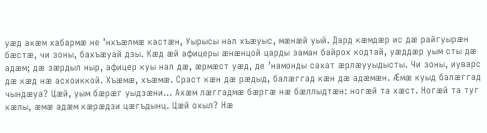уæд ахæм хабармæ не ’нхъæлмæ кастæн, Уырысы нал хъæуыс, мæнæй уый. Дард кæмдæр ис дæ райгуырæн бæстæ, чи зоны, бахъæуай дзы. Кæд æй афицеры æнæнцой царды заман байрох кодтай, уæддæр уым сты дæ адæм; дæ зæрдыл ныр, афицер куы нал дæ, æрмæст уæд, де ’намонды сахат æрлæууыдысты. Чи зоны, иуварс дæ кæд нæ асхоиккой. Хъæмæ, хъæмæ. Сраст кæн дæ рæдыд, балæггад кæн дæ адæмæн. Æмæ куыд балæггад чындæуа? Цæй, уым бæрæг уыдзæни... Ахæм лæггадмæ бæргæ нæ бæллыдтæн: ногæй та хæст. Ногæй та туг кæлы, æмæ адæм кæрæдзи цæгъдынц. Цæй охыл? Нæ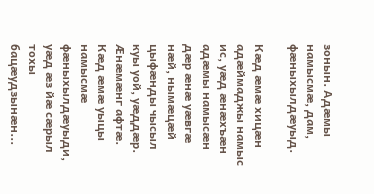зонын. Адæмы намысмæ, дам, фæныхылдæуыд.

Кæд æмæ хицæн адæймаджы намыс ис, уæд æнæхъæн адæмы намысæн дæр æнæ уæвгæ нæй, нымæцæй цыфæнды чысыл куы уой, уæддæр. Æнæмæнг афтæ. Кæд æмæ уыцы намысмæ фæныхылдæуыди, уæд æз йæ сæрыл тохы бацæудзынæн...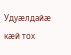Удуæлдайæ кæй тох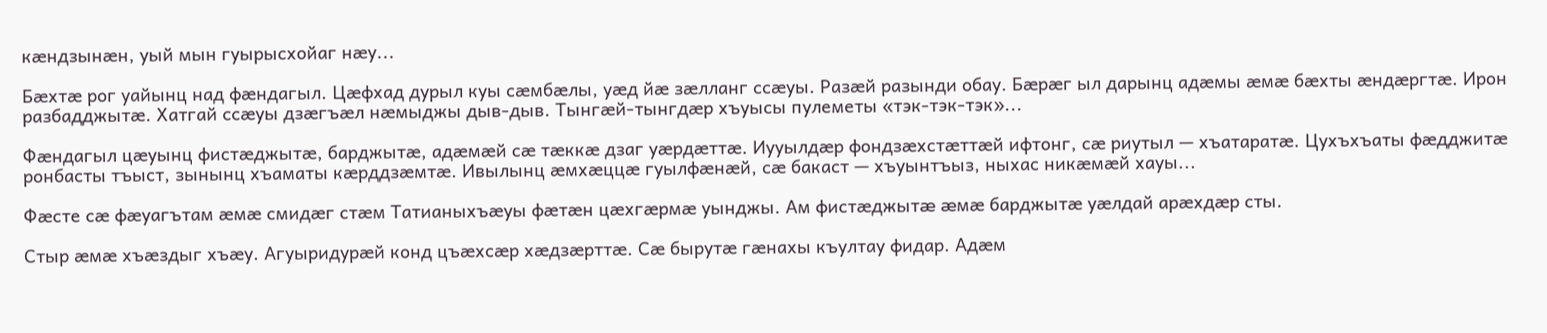кæндзынæн, уый мын гуырысхойаг нæу...

Бæхтæ рог уайынц над фæндагыл. Цæфхад дурыл куы сæмбæлы, уæд йæ зæлланг ссæуы. Разæй разынди обау. Бæрæг ыл дарынц адæмы æмæ бæхты æндæргтæ. Ирон разбадджытæ. Хатгай ссæуы дзæгъæл нæмыджы дыв-дыв. Тынгæй-тынгдæр хъуысы пулеметы «тэк-тэк-тэк»...

Фæндагыл цæуынц фистæджытæ, барджытæ, адæмæй сæ тæккæ дзаг уæрдæттæ. Иууылдæр фондзæхстæттæй ифтонг, сæ риутыл — хъатаратæ. Цухъхъаты фæдджитæ ронбасты тъыст, зынынц хъаматы кæрддзæмтæ. Ивылынц æмхæццæ гуылфæнæй, сæ бакаст — хъуынтъыз, ныхас никæмæй хауы...

Фæсте сæ фæуагътам æмæ смидæг стæм Татианыхъæуы фæтæн цæхгæрмæ уынджы. Ам фистæджытæ æмæ барджытæ уæлдай арæхдæр сты.

Стыр æмæ хъæздыг хъæу. Агуыридурæй конд цъæхсæр хæдзæрттæ. Сæ бырутæ гæнахы къултау фидар. Адæм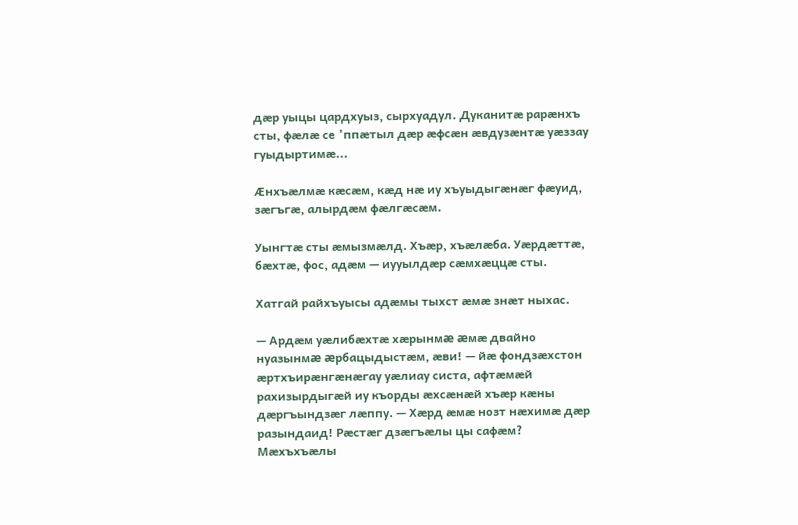дæр уыцы цардхуыз, сырхуадул. Дуканитæ рарæнхъ сты, фæлæ се ’ппæтыл дæр æфсæн æвдузæнтæ уæззау гуыдыртимæ...

Æнхъæлмæ кæсæм, кæд нæ иу хъуыдыгæнæг фæуид, зæгъгæ, алырдæм фæлгæсæм.

Уынгтæ сты æмызмæлд. Хъæр, хъæлæба. Уæрдæттæ, бæхтæ, фос, адæм — иууылдæр сæмхæццæ сты.

Хатгай райхъуысы адæмы тыхст æмæ знæт ныхас.

— Ардæм уæлибæхтæ хæрынмæ æмæ двайно нуазынмæ æрбацыдыстæм, æви! — йæ фондзæхстон æртхъирæнгæнæгау уæлиау систа, афтæмæй рахизырдыгæй иу къорды æхсæнæй хъæр кæны дæргъындзæг лæппу. — Хæрд æмæ нозт нæхимæ дæр разындаид! Рæстæг дзæгъæлы цы сафæм? Мæхъхъæлы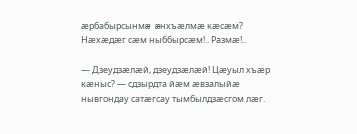æрбабырсынмæ æнхъæлмæ кæсæм? Нæхæдæг сæм ныббырсæм!.. Размæ!..

— Дзеудзæлæй, дзеудзæлæй! Цæуыл хъæр кæныс? — сдзырдта йæм æвзалыйæ нывгондау сатæгсау тымбылдзæсгом лæг.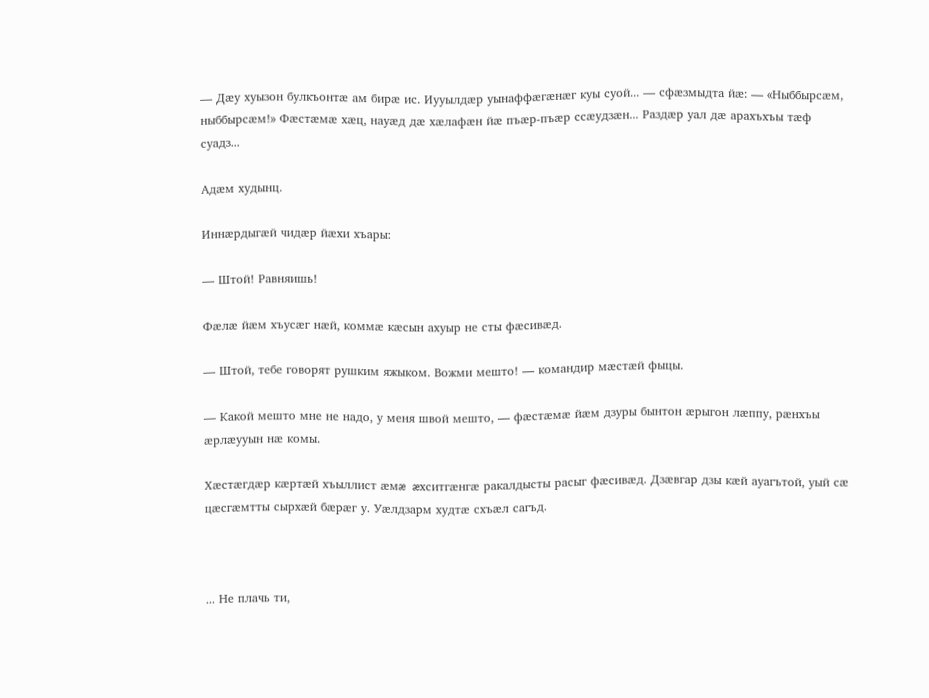— Дæу хуызон булкъонтæ ам бирæ ис. Иууылдæр уынаффæгæнæг куы суой... — сфæзмыдта йæ: — «Ныббырсæм, ныббырсæм!» Фæстæмæ хæц, науæд дæ хæлафæн йæ пъæр-пъæр ссæудзæн... Раздæр уал дæ арахъхъы тæф суадз...

Адæм худынц.

Иннæрдыгæй чидæр йæхи хъары:

— Штой! Равняишь!

Фæлæ йæм хъусæг нæй, коммæ кæсын ахуыр не сты фæсивæд.

— Штой, тебе говорят рушким яжыком. Вожми мешто! — командир мæстæй фыцы.

— Какой мешто мне не надо, у меня швой мешто, — фæстæмæ йæм дзуры бынтон æрыгон лæппу, рæнхъы æрлæууын нæ комы.

Хæстæгдæр кæртæй хъыллист æмæ æхситгæнгæ ракалдысты расыг фæсивæд. Дзæвгар дзы кæй ауагътой, уый сæ цæсгæмтты сырхæй бæрæг у. Уæлдзарм худтæ схъæл сагъд.



... Не плачь ти,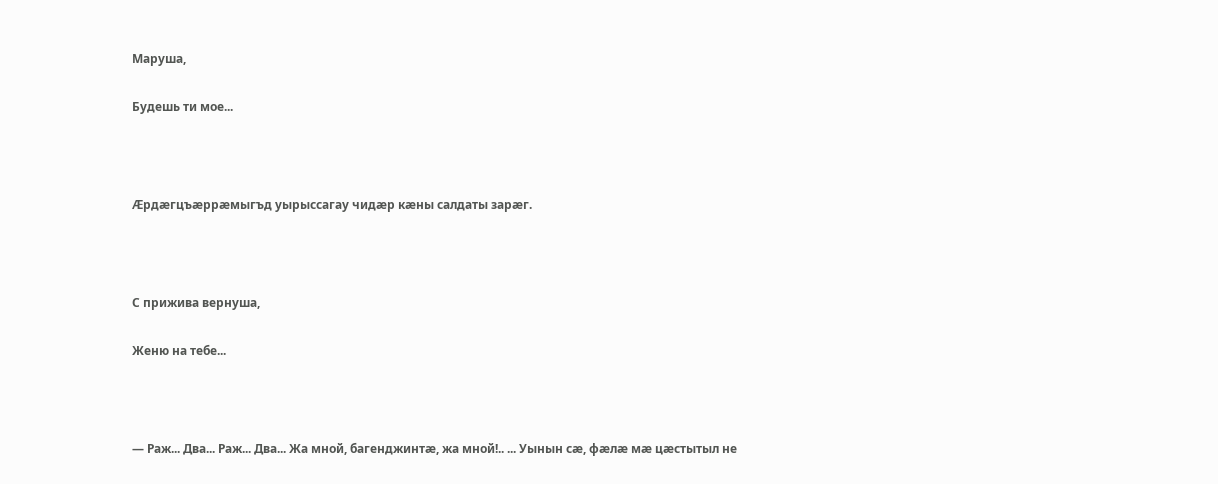Маруша,

Будешь ти мое...



Æрдæгцъæррæмыгъд уырыссагау чидæр кæны салдаты зарæг.



С прижива вернуша,

Женю на тебе...



— Раж... Два... Раж... Два... Жа мной, багенджинтæ, жа мной!.. ... Уынын сæ, фæлæ мæ цæстытыл не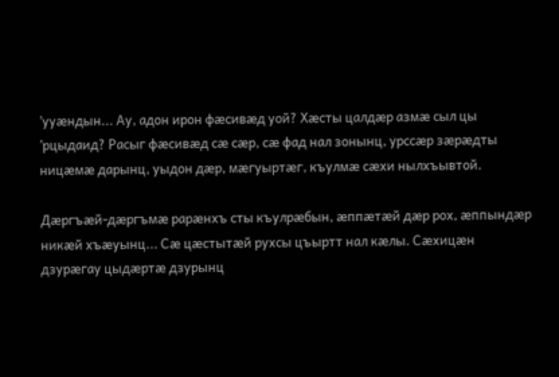’ууæндын... Ау, адон ирон фæсивæд уой? Хæсты цалдæр азмæ сыл цы ’рцыдаид? Расыг фæсивæд сæ сæр, сæ фад нал зонынц, урссæр зæрæдты ницæмæ дарынц, уыдон дæр, мæгуыртæг, къулмæ сæхи нылхъывтой.

Дæргъæй-дæргъмæ рарæнхъ сты къулрæбын, æппæтæй дæр рох, æппындæр никæй хъæуынц... Сæ цæстытæй рухсы цъыртт нал кæлы. Сæхицæн дзурæгау цыдæртæ дзурынц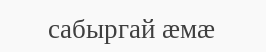сабыргай æмæ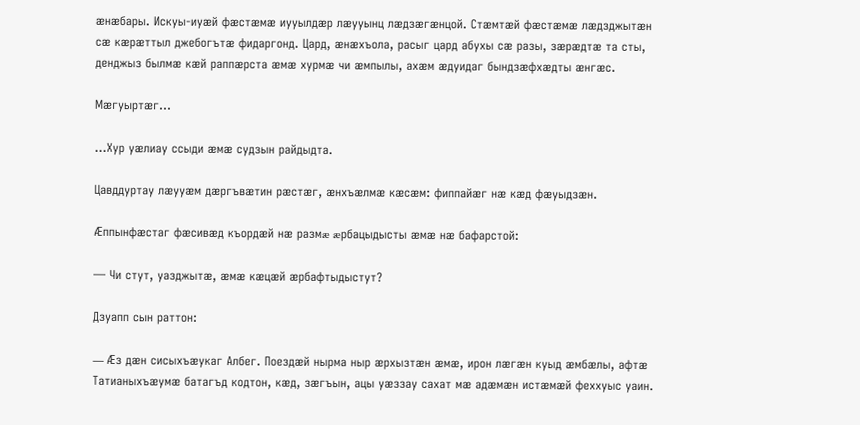æнæбары. Искуы-иуæй фæстæмæ иууылдæр лæууынц лæдзæгæнцой. Стæмтæй фæстæмæ лæдзджытæн сæ кæрæттыл джебогътæ фидаргонд. Цард, æнæхъола, расыг цард абухы сæ разы, зæрæдтæ та сты, денджыз былмæ кæй раппæрста æмæ хурмæ чи æмпылы, ахæм æдуидаг бындзæфхæдты æнгæс.

Мæгуыртæг...

...Хур уæлиау ссыди æмæ судзын райдыдта.

Цавддуртау лæууæм дæргъвæтин рæстæг, æнхъæлмæ кæсæм: фиппайæг нæ кæд фæуыдзæн.

Æппынфæстаг фæсивæд къордæй нæ размæ æрбацыдысты æмæ нæ бафарстой:

— Чи стут, уазджытæ, æмæ кæцæй æрбафтыдыстут?

Дзуапп сын раттон:

— Æз дæн сисыхъæукаг Албег. Поездæй нырма ныр æрхызтæн æмæ, ирон лæгæн куыд æмбæлы, афтæ Татианыхъæумæ батагъд кодтон, кæд, зæгъын, ацы уæззау сахат мæ адæмæн истæмæй феххуыс уаин.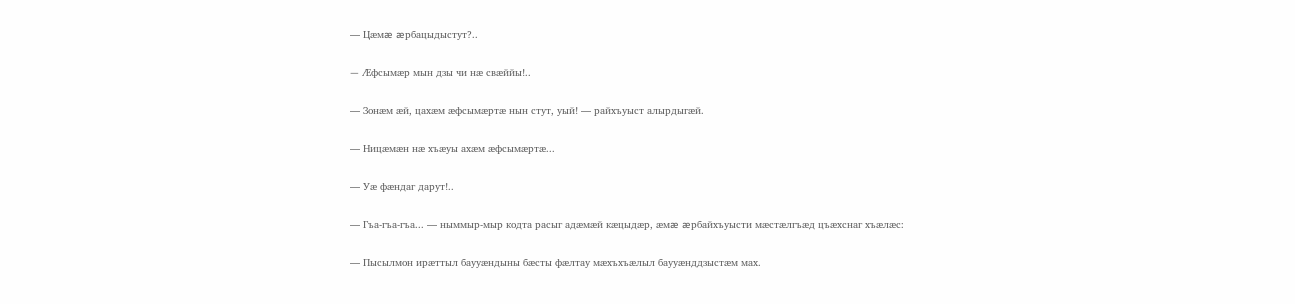— Цæмæ æрбацыдыстут?..

— Æфсымæр мын дзы чи нæ свæййы!..

— Зонæм æй, цахæм æфсымæртæ нын стут, уый! — райхъуыст алырдыгæй.

— Ницæмæн нæ хъæуы ахæм æфсымæртæ...

— Уæ фæндаг дарут!..

— Гъа-гъа-гъа... — ныммыр-мыр кодта расыг адæмæй кæцыдæр, æмæ æрбайхъуысти мæстæлгъæд цъæхснаг хъæлæс:

— Пысылмон ирæттыл баууæндыны бæсты фæлтау мæхъхъæлыл баууæнддзыстæм мах.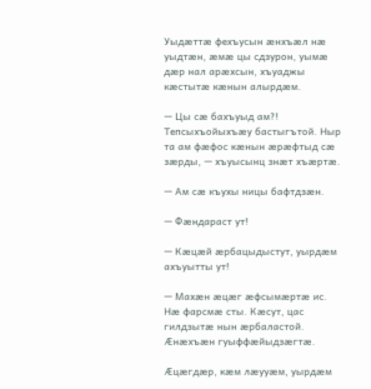Уыдæттæ фехъусын æнхъæл нæ уыдтæн, æмæ цы сдзурон, уымæ дæр нал арæхсын, хъуаджы кæстытæ кæнын алырдæм.

— Цы сæ бахъуыд ам?! Тепсыхъойыхъæу бастыгътой. Ныр та ам фæфос кæнын æрæфтыд сæ зæрды, — хъуысынц знæт хъæртæ.

— Ам сæ къухы ницы бафтдзæн.

— Фæндараст ут!

— Кæцæй æрбацыдыстут, уырдæм ахъуытты ут!

— Махæн æцæг æфсымæртæ ис. Нæ фарсмæ сты. Кæсут, цас гилдзытæ нын æрбаластой. Æнæхъæн гуыффæйыдзæгтæ.

Æцæгдæр, кæм лæууæм, уырдæм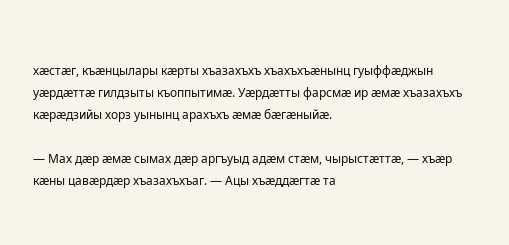хæстæг, къæнцылары кæрты хъазахъхъ хъахъхъæнынц гуыффæджын уæрдæттæ гилдзыты къоппытимæ. Уæрдæтты фарсмæ ир æмæ хъазахъхъ кæрæдзийы хорз уынынц арахъхъ æмæ бæгæныйæ.

— Мах дæр æмæ сымах дæр аргъуыд адæм стæм, чырыстæттæ, — хъæр кæны цавæрдæр хъазахъхъаг. — Ацы хъæддæгтæ та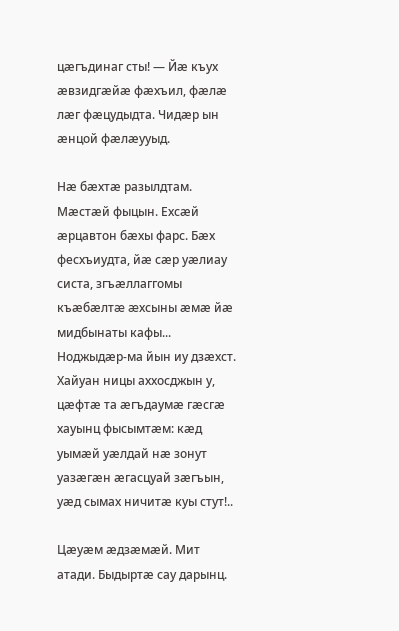цæгъдинаг сты! — Йæ къух æвзидгæйæ фæхъил, фæлæ лæг фæцудыдта. Чидæр ын æнцой фæлæууыд.

Нæ бæхтæ разылдтам. Мæстæй фыцын. Ехсæй æрцавтон бæхы фарс. Бæх фесхъиудта, йæ сæр уæлиау систа, згъæллаггомы къæбæлтæ æхсыны æмæ йæ мидбынаты кафы... Ноджыдæр-ма йын иу дзæхст. Хайуан ницы аххосджын у, цæфтæ та æгъдаумæ гæсгæ хауынц фысымтæм: кæд уымæй уæлдай нæ зонут уазæгæн æгасцуай зæгъын, уæд сымах ничитæ куы стут!..

Цæуæм æдзæмæй. Мит атади. Быдыртæ сау дарынц.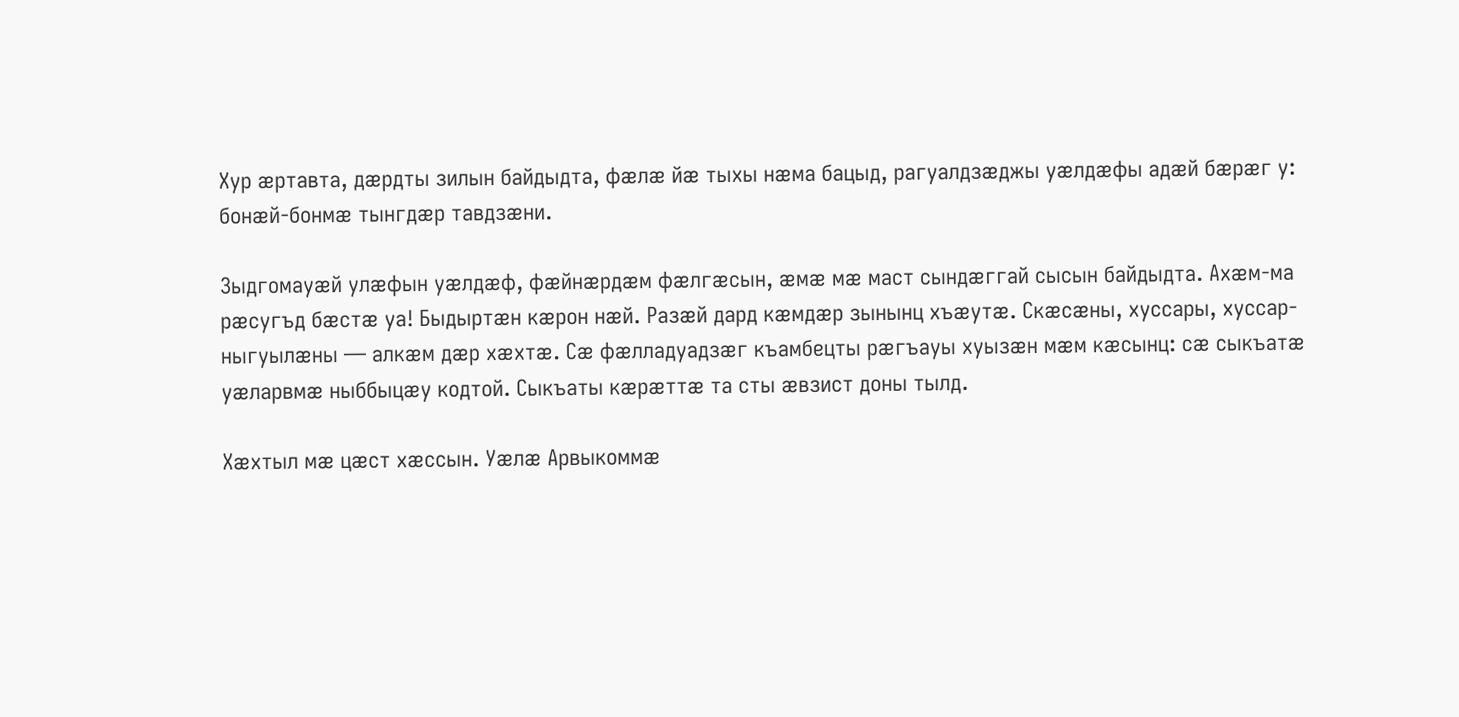Хур æртавта, дæрдты зилын байдыдта, фæлæ йæ тыхы нæма бацыд, рагуалдзæджы уæлдæфы адæй бæрæг у: бонæй-бонмæ тынгдæр тавдзæни.

Зыдгомауæй улæфын уæлдæф, фæйнæрдæм фæлгæсын, æмæ мæ маст сындæггай сысын байдыдта. Ахæм-ма рæсугъд бæстæ уа! Быдыртæн кæрон нæй. Разæй дард кæмдæр зынынц хъæутæ. Скæсæны, хуссары, хуссар-ныгуылæны — алкæм дæр хæхтæ. Сæ фæлладуадзæг къамбецты рæгъауы хуызæн мæм кæсынц: сæ сыкъатæ уæларвмæ ныббыцæу кодтой. Сыкъаты кæрæттæ та сты æвзист доны тылд.

Хæхтыл мæ цæст хæссын. Уæлæ Арвыкоммæ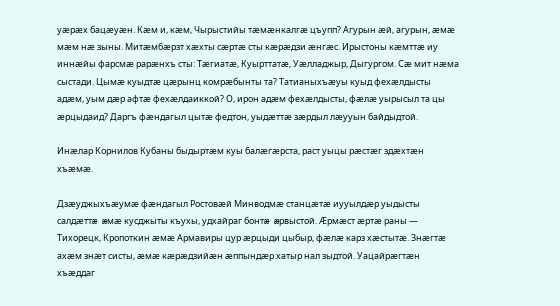уæрæх бацæуæн. Кæм и, кæм, Чырыстийы тæмæнкалгæ цъупп? Агурын æй, агурын, æмæ мæм нæ зыны. Митæмбæрзт хæхты сæртæ сты кæрæдзи æнгæс. Ирыстоны кæмттæ иу иннæйы фарсмæ рарæнхъ сты: Тæгиатæ, Куырттатæ, Уæлладжыр, Дыгургом. Сæ мит нæма сыстади. Цымæ куыдтæ цæрынц комрæбынты та? Татианыхъæуы куыд фехæлдысты адæм, уым дæр афтæ фехæлдаиккой? О, ирон адæм фехæлдысты, фæлæ уырысыл та цы æрцыдаид? Даргъ фæндагыл цытæ федтон, уыдæттæ зæрдыл лæууын байдыдтой.

Инæлар Корнилов Кубаны быдыртæм куы балæгæрста, раст уыцы рæстæг здæхтæн хъæмæ.

Дзæуджыхъæумæ фæндагыл Ростовæй Минводмæ станцæтæ иууылдæр уыдысты салдæттæ æмæ кусджыты къухы, удхайраг бонтæ æрвыстой. Æрмæст æртæ раны — Тихорецк, Кропоткин æмæ Армавиры цур æрцыди цыбыр, фæлæ карз хæстытæ. Знæгтæ ахæм знæт систы, æмæ кæрæдзийæн æппындæр хатыр нал зыдтой. Уацайрæгтæн хъæддаг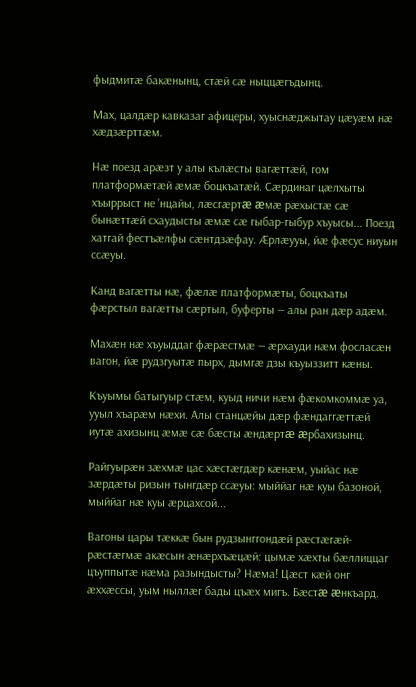фыдмитæ бакæнынц, стæй сæ ныццæгъдынц.

Мах, цалдæр кавказаг афицеры, хуыснæджытау цæуæм нæ хæдзæрттæм.

Нæ поезд арæзт у алы кълæсты вагæттæй, гом платформæтæй æмæ боцкъатæй. Сæрдинаг цæлхыты хъыррыст не ’нцайы, лæсгæртæ æмæ рæхыстæ сæ бынæттæй схаудысты æмæ сæ гыбар-гыбур хъуысы... Поезд хатгай фестъæлфы сæнтдзæфау. Æрлæууы, йæ фæсус ниуын ссæуы.

Канд вагæтты нæ, фæлæ платформæты, боцкъаты фæрстыл вагæтты сæртыл, буферты — алы ран дæр адæм.

Махæн нæ хъуыддаг фæрæстмæ — æрхауди нæм фосласæн вагон, йæ рудзгуытæ пырх, дымгæ дзы къуыззитт кæны.

Къуымы батыгуыр стæм, куыд ничи нæм фæкомкоммæ уа, ууыл хъарæм нæхи. Алы станцæйы дæр фæндаггæттæй иутæ ахизынц æмæ сæ бæсты æндæртæ æрбахизынц.

Райгуырæн зæхмæ цас хæстæгдæр кæнæм, уыйас нæ зæрдæты ризын тынгдæр ссæуы: мыййаг нæ куы базоной, мыййаг нæ куы æрцахсой...

Вагоны цары тæккæ бын рудзынггондæй рæстæгæй-рæстæгмæ акæсын æнæрхъæцæй: цымæ хæхты бæллиццаг цъуппытæ нæма разындысты? Нæма! Цæст кæй онг æххæссы, уым ныллæг бады цъæх мигъ. Бæстæ æнкъард.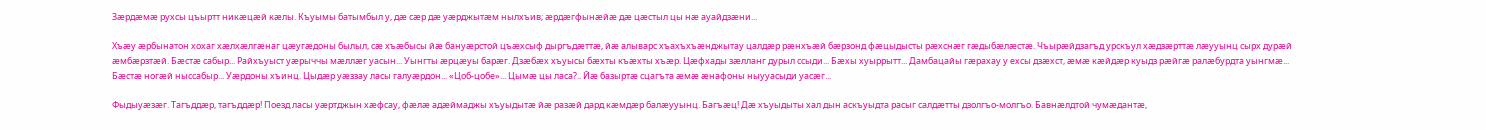Зæрдæмæ рухсы цъыртт никæцæй кæлы. Къуымы батымбыл у, дæ сæр дæ уæрджытæм нылхъив; æрдæгфынæйæ дæ цæстыл цы нæ ауайдзæни...

Хъæу æрбынатон хохаг хæлхæлгæнаг цæугæдоны былыл, сæ хъæбысы йæ бануæрстой цъæхсыф дыргъдæттæ, йæ алыварс хъахъхъæнджытау цалдæр рæнхъæй бæрзонд фæцыдысты рæхснæг гæдыбæлæстæ. Чъырæйдзагъд урскъул хæдзæрттæ лæууынц сырх дурæй æмбæрзтæй. Бæстæ сабыр... Райхъуыст уæрыччы мæллæг уасын... Уынгты æрцæуы барæг. Дзæбæх хъуысы бæхты къæхты хъæр. Цæфхады зæлланг дурыл ссыди... Бæхы хуыррытт... Дамбацайы гæрахау у ехсы дзæхст, æмæ кæйдæр куыдз рæйгæ ралæбурдта уынгмæ... Бæстæ ногæй ныссабыр... Уæрдоны хъинц. Цыдæр уæззау ласы галуæрдон... «Цоб-цобе»... Цымæ цы ласа?.. Йæ базыртæ сцагъта æмæ æнафоны ныууасыди уасæг...

Фыдыуæзæг. Тагъддæр, тагъддæр! Поезд ласы уæртджын хæфсау, фæлæ адæймаджы хъуыдытæ йæ разæй дард кæмдæр балæууынц. Багъæц! Дæ хъуыдыты хал дын аскъуыдта расыг салдæтты дзолгъо-молгъо. Бавнæлдтой чумæдантæ,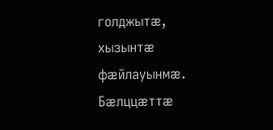голджытæ, хызынтæ фæйлауынмæ. Бæлццæттæ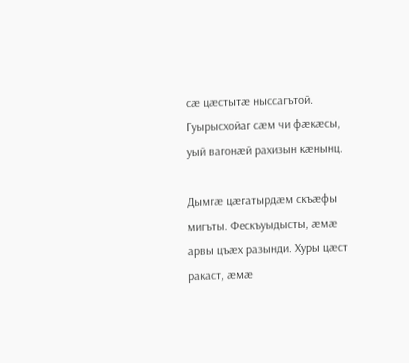сæ цæстытæ ныссагътой. Гуырысхойаг сæм чи фæкæсы, уый вагонæй рахизын кæнынц.

Дымгæ цæгатырдæм скъæфы мигъты. Фескъуыдысты, æмæ арвы цъæх разынди. Хуры цæст ракаст, æмæ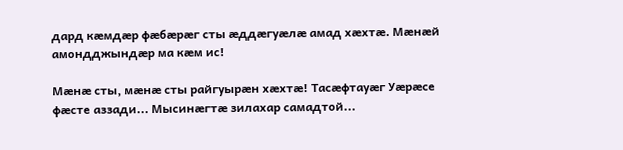дард кæмдæр фæбæрæг сты æддæгуæлæ амад хæхтæ. Мæнæй амондджындæр ма кæм ис!

Мæнæ сты, мæнæ сты райгуырæн хæхтæ! Тасæфтауæг Уæрæсе фæсте аззади... Мысинæгтæ зилахар самадтой...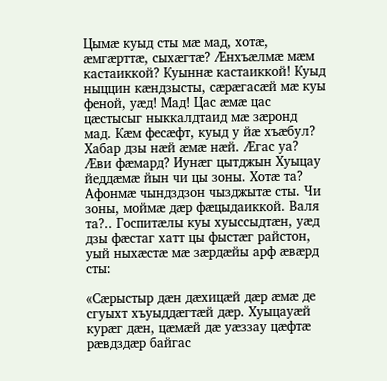Цымæ куыд сты мæ мад, хотæ, æмгæрттæ, сыхæгтæ? Æнхъæлмæ мæм кастаиккой? Куыннæ кастаиккой! Куыд ныццин кæндзысты, сæрæгасæй мæ куы феной, уæд! Мад! Цас æмæ цас цæстысыг ныккалдтаид мæ зæронд мад. Кæм фесæфт, куыд у йæ хъæбул? Хабар дзы нæй æмæ нæй. Æгас уа? Æви фæмард? Иунæг цытджын Хуыцау йеддæмæ йын чи цы зоны. Хотæ та? Афонмæ чындздзон чызджытæ сты. Чи зоны, моймæ дæр фæцыдаиккой. Валя та?.. Госпитæлы куы хуыссыдтæн, уæд дзы фæстаг хатт цы фыстæг райстон, уый ныхæстæ мæ зæрдæйы арф æвæрд сты:

«Сæрыстыр дæн дæхицæй дæр æмæ де сгуыхт хъуыддæгтæй дæр. Хуыцауæй курæг дæн, цæмæй дæ уæззау цæфтæ рæвдздæр байгас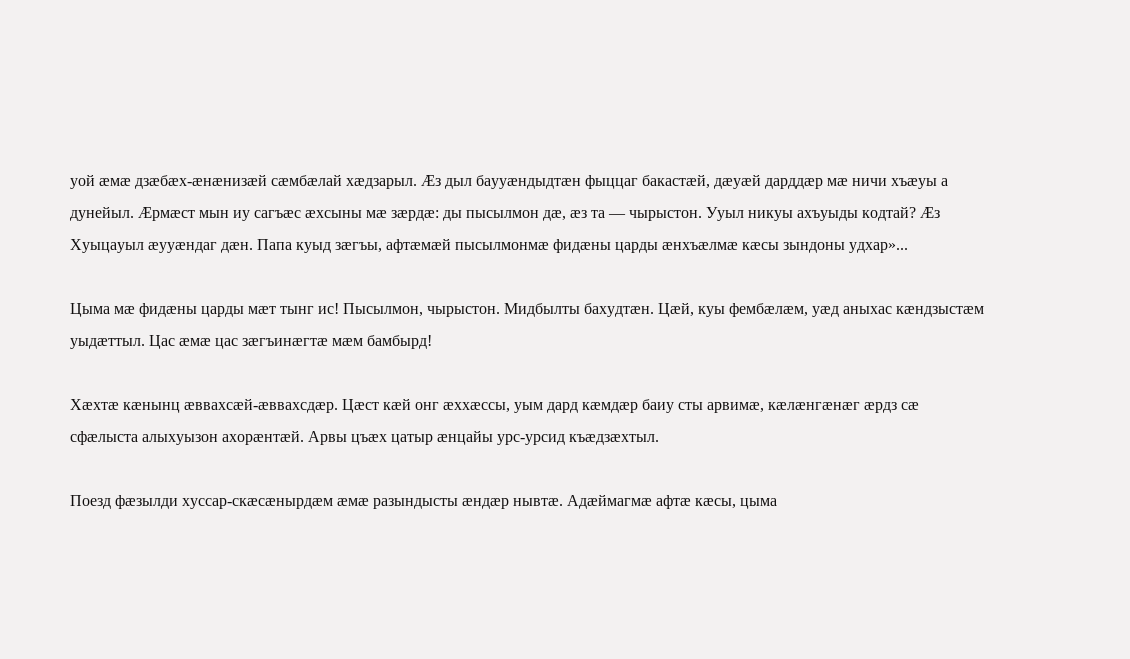уой æмæ дзæбæх-æнæнизæй сæмбæлай хæдзарыл. Æз дыл баууæндыдтæн фыццаг бакастæй, дæуæй дарддæр мæ ничи хъæуы а дунейыл. Æрмæст мын иу сагъæс æхсыны мæ зæрдæ: ды пысылмон дæ, æз та — чырыстон. Ууыл никуы ахъуыды кодтай? Æз Хуыцауыл æууæндаг дæн. Папа куыд зæгъы, афтæмæй пысылмонмæ фидæны царды æнхъæлмæ кæсы зындоны удхар»...

Цыма мæ фидæны царды мæт тынг ис! Пысылмон, чырыстон. Мидбылты бахудтæн. Цæй, куы фембæлæм, уæд аныхас кæндзыстæм уыдæттыл. Цас æмæ цас зæгъинæгтæ мæм бамбырд!

Хæхтæ кæнынц æввахсæй-æввахсдæр. Цæст кæй онг æххæссы, уым дард кæмдæр баиу сты арвимæ, кæлæнгæнæг æрдз сæ сфæлыста алыхуызон ахорæнтæй. Арвы цъæх цатыр æнцайы урс-урсид къæдзæхтыл.

Поезд фæзылди хуссар-скæсæнырдæм æмæ разындысты æндæр нывтæ. Адæймагмæ афтæ кæсы, цыма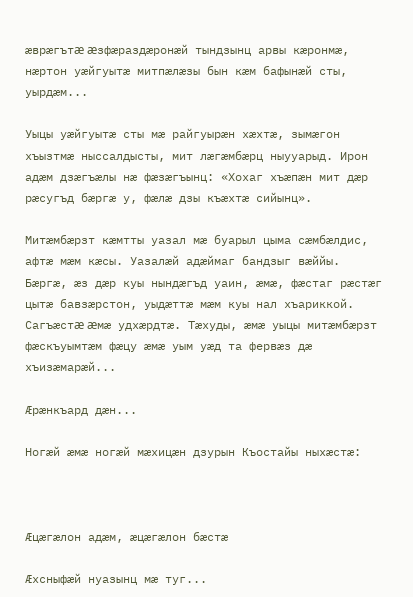æврæгътæ æзфæраздæронæй тындзынц арвы кæронмæ, нæртон уæйгуытæ митпæлæзы бын кæм бафынæй сты, уырдæм...

Уыцы уæйгуытæ сты мæ райгуырæн хæхтæ, зымæгон хъызтмæ ныссалдысты, мит лæгæмбæрц ныууарыд. Ирон адæм дзæгъæлы нæ фæзæгъынц: «Хохаг хъæпæн мит дæр рæсугъд бæргæ у, фæлæ дзы къæхтæ сийынц».

Митæмбæрзт кæмтты уазал мæ буарыл цыма сæмбæлдис, афтæ мæм кæсы. Уазалæй адæймаг бандзыг вæййы. Бæргæ, æз дæр куы нындæгъд уаин, æмæ, фæстаг рæстæг цытæ бавзæрстон, уыдæттæ мæм куы нал хъариккой. Сагъæстæ æмæ удхæрдтæ. Тæхуды, æмæ уыцы митæмбæрзт фæскъуымтæм фæцу æмæ уым уæд та фервæз дæ хъизæмарæй...

Æрæнкъард дæн...

Ногæй æмæ ногæй мæхицæн дзурын Къостайы ныхæстæ:



Æцæгæлон адæм, æцæгæлон бæстæ

Æхсныфæй нуазынц мæ туг...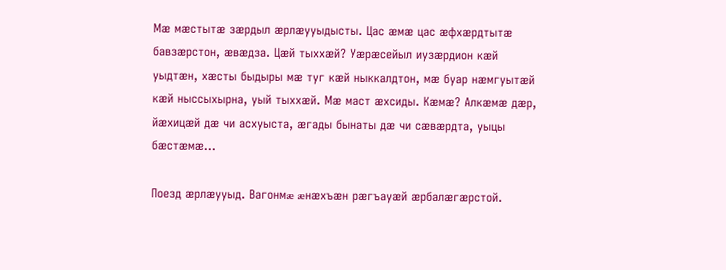Мæ мæстытæ зæрдыл æрлæууыдысты. Цас æмæ цас æфхæрдтытæ бавзæрстон, æвæдза. Цæй тыххæй? Уæрæсейыл иузæрдион кæй уыдтæн, хæсты быдыры мæ туг кæй ныккалдтон, мæ буар нæмгуытæй кæй ныссыхырна, уый тыххæй. Мæ маст æхсиды. Кæмæ? Алкæмæ дæр, йæхицæй дæ чи асхуыста, æгады бынаты дæ чи сæвæрдта, уыцы бæстæмæ...

Поезд æрлæууыд. Вагонмæ æнæхъæн рæгъауæй æрбалæгæрстой.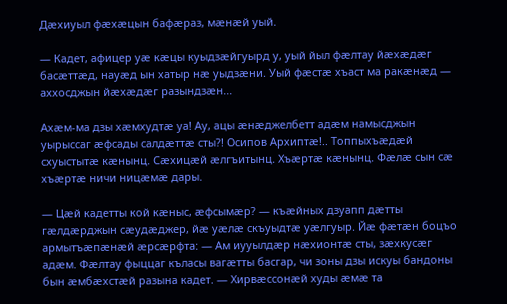Дæхиуыл фæхæцын бафæраз, мæнæй уый.

— Кадет, афицер уæ кæцы куыдзæйгуырд у, уый йыл фæлтау йæхæдæг басæттæд, науæд ын хатыр нæ уыдзæни. Уый фæстæ хъаст ма ракæнæд — аххосджын йæхæдæг разындзæн...

Ахæм-ма дзы хæмхудтæ уа! Ау, ацы æнæджелбетт адæм намысджын уырыссаг æфсады салдæттæ сты?! Осипов Архиптæ!.. Топпыхъæдæй схуыстытæ кæнынц. Сæхицæй æлгъитынц. Хъæртæ кæнынц. Фæлæ сын сæ хъæртæ ничи ницæмæ дары.

— Цæй кадетты кой кæныс, æфсымæр? — къæйных дзуапп дæтты гæлдæрджын сæудæджер, йæ уæлæ скъуыдтæ уæлгуыр. Йæ фæтæн боцъо армытъæпæнæй æрсæрфта: — Ам иууылдæр нæхионтæ сты, зæхкусæг адæм. Фæлтау фыццаг къласы вагæтты басгар, чи зоны дзы искуы бандоны бын æмбæхстæй разына кадет. — Хирвæссонæй худы æмæ та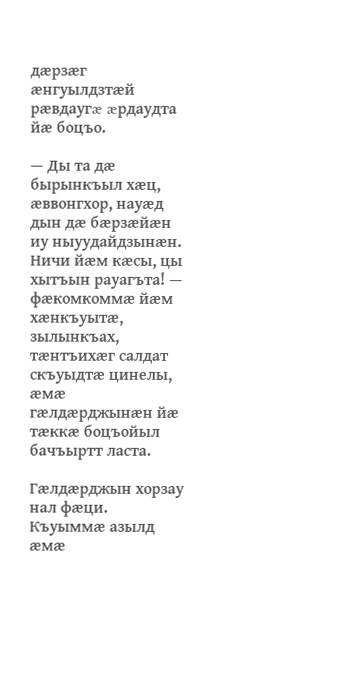дæрзæг æнгуылдзтæй рæвдаугæ æрдаудта йæ боцъо.

— Ды та дæ бырынкъыл хæц, æввонгхор, науæд дын дæ бæрзæйæн иу ныуудайдзынæн. Ничи йæм кæсы, цы хытъын рауагъта! — фæкомкоммæ йæм хæнкъуытæ, зылынкъах, тæнтъихæг салдат скъуыдтæ цинелы, æмæ гæлдæрджынæн йæ тæккæ боцъойыл бачъыртт ласта.

Гæлдæрджын хорзау нал фæци. Къуыммæ азылд æмæ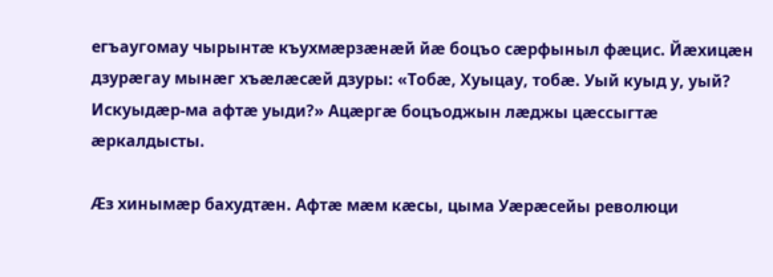егъаугомау чырынтæ къухмæрзæнæй йæ боцъо сæрфыныл фæцис. Йæхицæн дзурæгау мынæг хъæлæсæй дзуры: «Тобæ, Хуыцау, тобæ. Уый куыд у, уый? Искуыдæр-ма афтæ уыди?» Ацæргæ боцъоджын лæджы цæссыгтæ æркалдысты.

Æз хинымæр бахудтæн. Афтæ мæм кæсы, цыма Уæрæсейы революци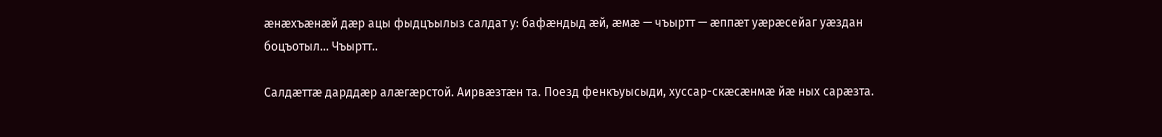æнæхъæнæй дæр ацы фыдцъылыз салдат у: бафæндыд æй, æмæ — чъыртт — æппæт уæрæсейаг уæздан боцъотыл... Чъыртт..

Салдæттæ дарддæр алæгæрстой. Аирвæзтæн та. Поезд фенкъуысыди, хуссар-скæсæнмæ йæ ных сарæзта.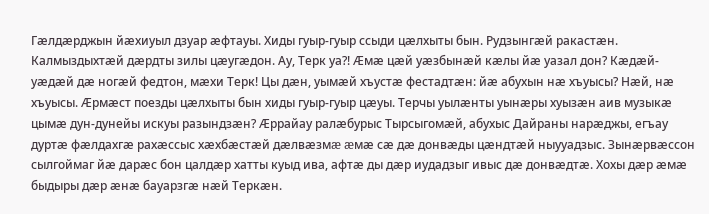Гæлдæрджын йæхиуыл дзуар æфтауы. Хиды гуыр-гуыр ссыди цæлхыты бын. Рудзынгæй ракастæн. Калмыздыхтæй дæрдты зилы цæугæдон. Ау, Терк уа?! Æмæ цæй уæзбынæй кæлы йæ уазал дон? Кæдæй-уæдæй дæ ногæй федтон, мæхи Терк! Цы дæн, уымæй хъустæ фестадтæн: йæ абухын нæ хъуысы? Нæй, нæ хъуысы. Æрмæст поезды цæлхыты бын хиды гуыр-гуыр цæуы. Терчы уылæнты уынæры хуызæн аив музыкæ цымæ дун-дунейы искуы разындзæн? Æррайау ралæбурыс Тырсыгомæй, абухыс Дайраны нарæджы, егъау дуртæ фæлдахгæ рахæссыс хæхбæстæй дæлвæзмæ æмæ сæ дæ донвæды цæндтæй ныууадзыс. Зынæрвæссон сылгоймаг йæ дарæс бон цалдæр хатты куыд ива, афтæ ды дæр иудадзыг ивыс дæ донвæдтæ. Хохы дæр æмæ быдыры дæр æнæ бауарзгæ нæй Теркæн.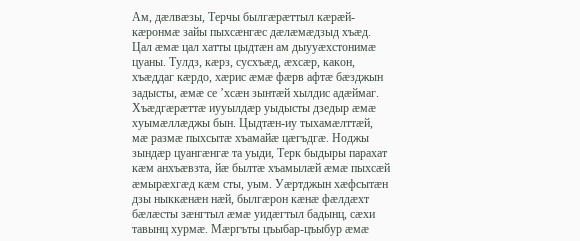Ам, дæлвæзы, Терчы былгæрæттыл кæрæй-кæронмæ зайы пыхсæнгæс дæлæмæдзыд хъæд. Цал æмæ цал хатты цыдтæн ам дыууæхстонимæ цуаны. Тулдз, кæрз, сусхъæд, æхсæр, какон, хъæддаг кæрдо, хæрис æмæ фæрв афтæ бæзджын задысты, æмæ се ’хсæн зынтæй хылдис адæймаг. Хъæдгæрæттæ иууылдæр уыдысты дзедыр æмæ хуымæллæджы бын. Цыдтæн-иу тыхамæлттæй, мæ размæ пыхсытæ хъамайæ цæгъдгæ. Ноджы зындæр цуангæнгæ та уыди, Терк быдыры парахат кæм анхъæвзта, йæ былтæ хъамылæй æмæ пыхсæй æмырæхгæд кæм сты, уым. Уæртджын хæфсытæн дзы ныккæнæн нæй, былгæрон кæнæ фæлдæхт бæлæсты зæнгтыл æмæ уидæгтыл бадынц, сæхи тавынц хурмæ. Мæргъты цъыбар-цъыбур æмæ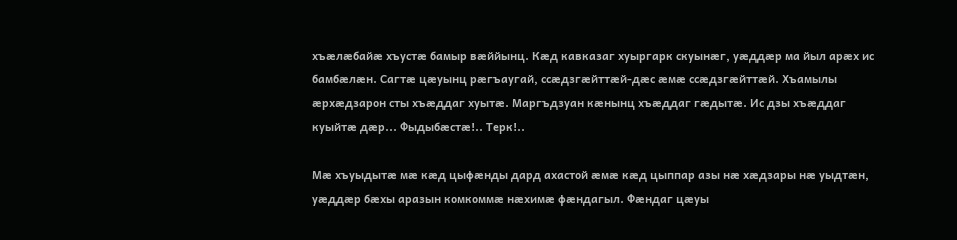хъæлæбайæ хъустæ бамыр вæййынц. Кæд кавказаг хуыргарк скуынæг, уæддæр ма йыл арæх ис бамбæлæн. Сагтæ цæуынц рæгъаугай, ссæдзгæйттæй-дæс æмæ ссæдзгæйттæй. Хъамылы æрхæдзарон сты хъæддаг хуытæ. Маргъдзуан кæнынц хъæддаг гæдытæ. Ис дзы хъæддаг куыйтæ дæр... Фыдыбæстæ!.. Терк!..

Мæ хъуыдытæ мæ кæд цыфæнды дард ахастой æмæ кæд цыппар азы нæ хæдзары нæ уыдтæн, уæддæр бæхы аразын комкоммæ нæхимæ фæндагыл. Фæндаг цæуы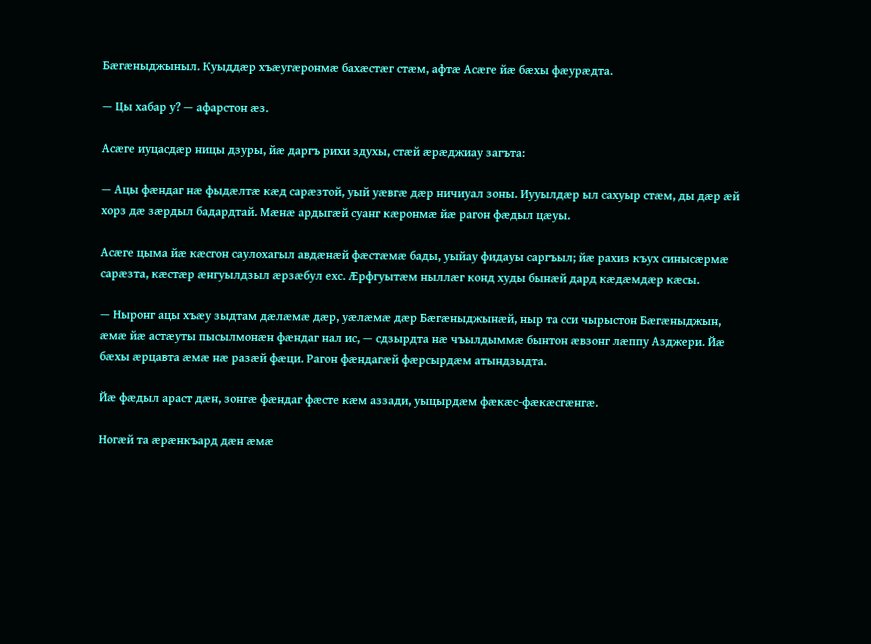Бæгæныджыныл. Куыддæр хъæугæронмæ бахæстæг стæм, афтæ Асæге йæ бæхы фæурæдта.

— Цы хабар у? — афарстон æз.

Асæге иуцасдæр ницы дзуры, йæ даргъ рихи здухы, стæй æрæджиау загъта:

— Ацы фæндаг нæ фыдæлтæ кæд сарæзтой, уый уæвгæ дæр ничиуал зоны. Иууылдæр ыл сахуыр стæм, ды дæр æй хорз дæ зæрдыл бадардтай. Мæнæ ардыгæй суанг кæронмæ йæ рагон фæдыл цæуы.

Асæге цыма йæ кæсгон саулохагыл авдæнæй фæстæмæ бады, уыйау фидауы саргъыл; йæ рахиз къух синысæрмæ сарæзта, кæстæр æнгуылдзыл æрзæбул ехс. Æрфгуытæм ныллæг конд худы бынæй дард кæдæмдæр кæсы.

— Ныронг ацы хъæу зыдтам дæлæмæ дæр, уæлæмæ дæр Бæгæныджынæй, ныр та сси чырыстон Бæгæныджын, æмæ йæ астæуты пысылмонæн фæндаг нал ис, — сдзырдта нæ чъылдыммæ бынтон æвзонг лæппу Азджери. Йæ бæхы æрцавта æмæ нæ разæй фæци. Рагон фæндагæй фæрсырдæм атындзыдта.

Йæ фæдыл араст дæн, зонгæ фæндаг фæсте кæм аззади, уыцырдæм фæкæс-фæкæсгæнгæ.

Ногæй та æрæнкъард дæн æмæ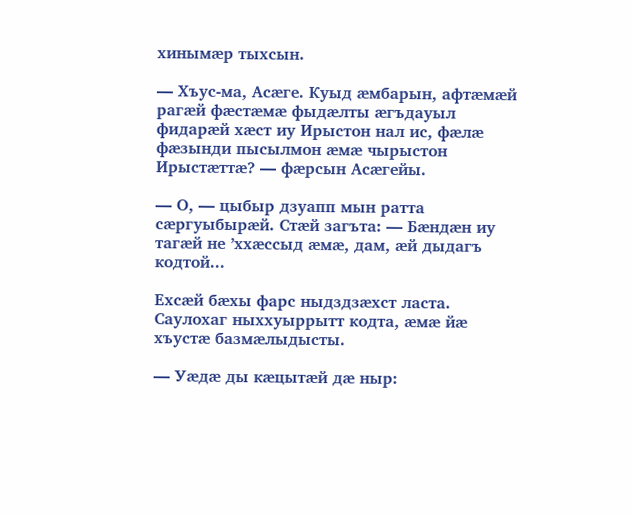хинымæр тыхсын.

— Хъус-ма, Асæге. Куыд æмбарын, афтæмæй рагæй фæстæмæ фыдæлты æгъдауыл фидарæй хæст иу Ирыстон нал ис, фæлæ фæзынди пысылмон æмæ чырыстон Ирыстæттæ? — фæрсын Асæгейы.

— О, — цыбыр дзуапп мын ратта сæргуыбырæй. Стæй загъта: — Бæндæн иу тагæй не ’ххæссыд æмæ, дам, æй дыдагъ кодтой...

Ехсæй бæхы фарс ныдздзæхст ласта. Саулохаг ныххуыррытт кодта, æмæ йæ хъустæ базмæлыдысты.

— Уæдæ ды кæцытæй дæ ныр: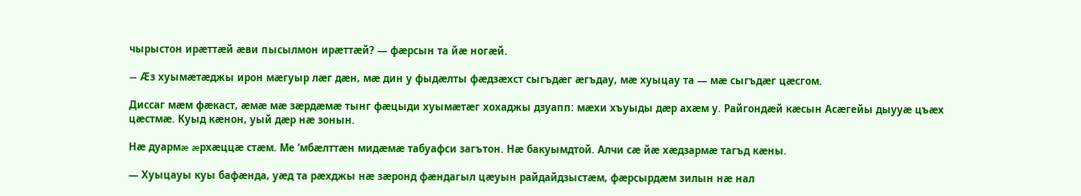чырыстон ирæттæй æви пысылмон ирæттæй? — фæрсын та йæ ногæй.

— Æз хуымæтæджы ирон мæгуыр лæг дæн, мæ дин у фыдæлты фæдзæхст сыгъдæг æгъдау, мæ хуыцау та — мæ сыгъдæг цæсгом.

Диссаг мæм фæкаст, æмæ мæ зæрдæмæ тынг фæцыди хуымæтæг хохаджы дзуапп: мæхи хъуыды дæр ахæм у. Райгондæй кæсын Асæгейы дыууæ цъæх цæстмæ. Куыд кæнон, уый дæр нæ зонын.

Нæ дуармæ æрхæццæ стæм. Ме ’мбæлттæн мидæмæ табуафси загътон. Нæ бакуымдтой. Алчи сæ йæ хæдзармæ тагъд кæны.

— Хуыцауы куы бафæнда, уæд та рæхджы нæ зæронд фæндагыл цæуын райдайдзыстæм, фæрсырдæм зилын нæ нал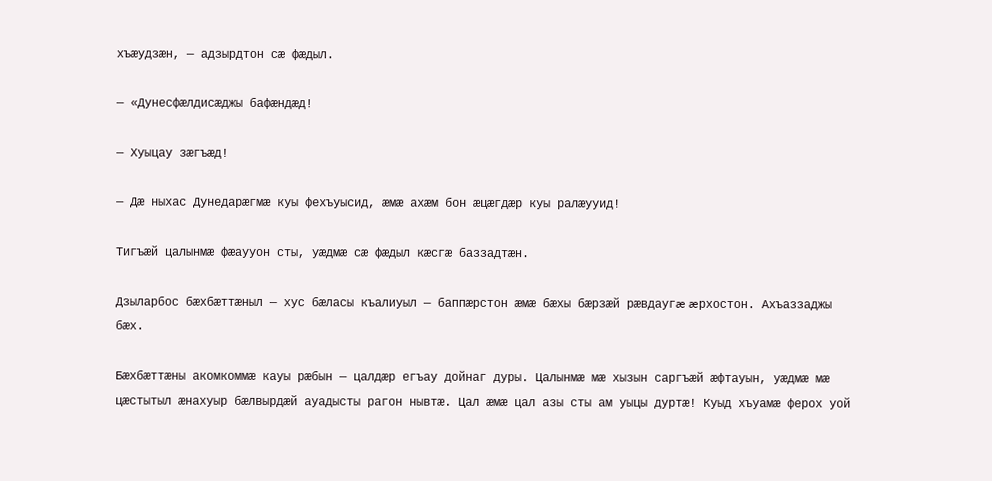хъæудзæн, — адзырдтон сæ фæдыл.

— «Дунесфæлдисæджы бафæндæд!

— Хуыцау зæгъæд!

— Дæ ныхас Дунедарæгмæ куы фехъуысид, æмæ ахæм бон æцæгдæр куы ралæууид!

Тигъæй цалынмæ фæаууон сты, уæдмæ сæ фæдыл кæсгæ баззадтæн.

Дзыларбос бæхбæттæныл — хус бæласы къалиуыл — баппæрстон æмæ бæхы бæрзæй рæвдаугæ æрхостон. Ахъаззаджы бæх.

Бæхбæттæны акомкоммæ кауы рæбын — цалдæр егъау дойнаг дуры. Цалынмæ мæ хызын саргъæй æфтауын, уæдмæ мæ цæстытыл æнахуыр бæлвырдæй ауадысты рагон нывтæ. Цал æмæ цал азы сты ам уыцы дуртæ! Куыд хъуамæ ферох уой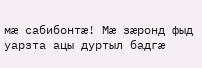мæ сабибонтæ! Мæ зæронд фыд уарзта ацы дуртыл бадгæ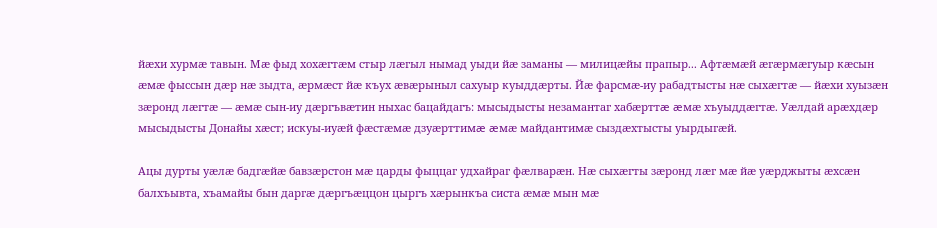йæхи хурмæ тавын. Мæ фыд хохæгтæм стыр лæгыл нымад уыди йæ заманы — милицæйы прапыр... Афтæмæй æгæрмæгуыр кæсын æмæ фыссын дæр нæ зыдта, æрмæст йæ къух æвæрыныл сахуыр куыддæрты. Йæ фарсмæ-иу рабадтысты нæ сыхæгтæ — йæхи хуызæн зæронд лæгтæ — æмæ сын-иу дæргъвæтин ныхас бацайдагъ: мысыдысты незамантаг хабæрттæ æмæ хъуыддæгтæ. Уæлдай арæхдæр мысыдысты Донайы хæст; искуы-иуæй фæстæмæ дзуæрттимæ æмæ майдантимæ сыздæхтысты уырдыгæй.

Ацы дурты уæлæ бадгæйæ бавзæрстон мæ царды фыццаг удхайраг фæлварæн. Нæ сыхæгты зæронд лæг мæ йæ уæрджыты æхсæн балхъывта, хъамайы бын даргæ дæргъæццон цыргъ хæрынкъа систа æмæ мын мæ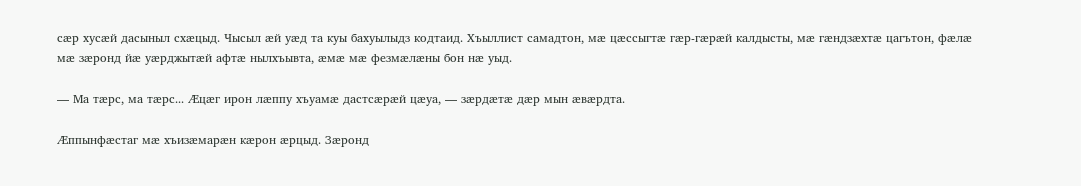сæр хусæй дасыныл схæцыд. Чысыл æй уæд та куы бахуылыдз кодтаид. Хъыллист самадтон, мæ цæссыгтæ гæр-гæрæй калдысты, мæ гæндзæхтæ цагътон, фæлæ мæ зæронд йæ уæрджытæй афтæ нылхъывта, æмæ мæ фезмæлæны бон нæ уыд.

— Ма тæрс, ма тæрс... Æцæг ирон лæппу хъуамæ дастсæрæй цæуа, — зæрдæтæ дæр мын æвæрдта.

Æппынфæстаг мæ хъизæмарæн кæрон æрцыд. Зæронд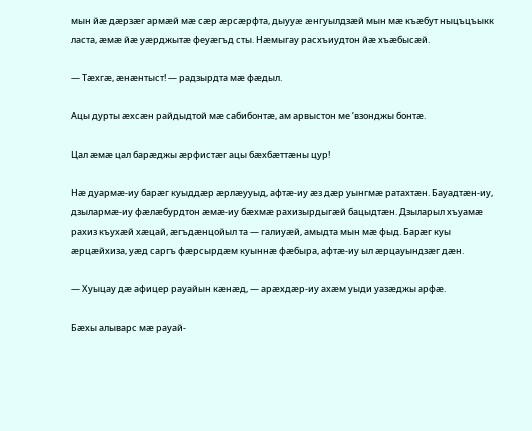мын йæ дæрзæг армæй мæ сæр æрсæрфта, дыууæ æнгуылдзæй мын мæ къæбут ныцъцъыкк ласта, æмæ йæ уæрджытæ феуæгъд сты. Нæмыгау расхъиудтон йæ хъæбысæй.

— Тæхгæ, æнæнтыст! — радзырдта мæ фæдыл.

Ацы дурты æхсæн райдыдтой мæ сабибонтæ, ам арвыстон ме ’взонджы бонтæ.

Цал æмæ цал барæджы æрфистæг ацы бæхбæттæны цур!

Нæ дуармæ-иу барæг куыддæр æрлæууыд, афтæ-иу æз дæр уынгмæ ратахтæн. Бауадтæн-иу, дзылармæ-иу фæлæбурдтон æмæ-иу бæхмæ рахизырдыгæй бацыдтæн. Дзыларыл хъуамæ рахиз къухæй хæцай, æгъдæнцойыл та — галиуæй, амыдта мын мæ фыд. Барæг куы æрцæйхиза, уæд саргъ фæрсырдæм куыннæ фæбыра, афтæ-иу ыл æрцауындзæг дæн.

— Хуыцау дæ афицер рауайын кæнæд, — арæхдæр-иу ахæм уыди уазæджы арфæ.

Бæхы алыварс мæ рауай-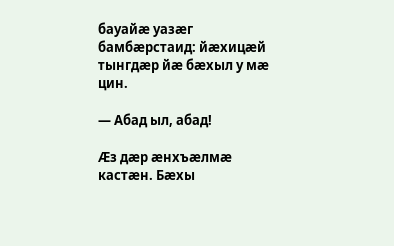бауайæ уазæг бамбæрстаид: йæхицæй тынгдæр йæ бæхыл у мæ цин.

— Абад ыл, абад!

Æз дæр æнхъæлмæ кастæн. Бæхы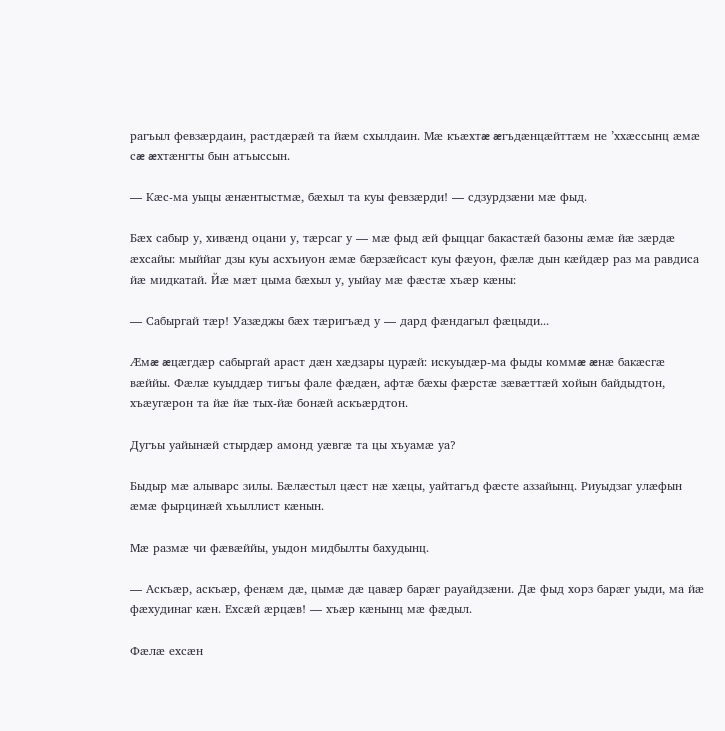рагъыл февзæрдаин, растдæрæй та йæм схылдаин. Мæ къæхтæ æгъдæнцæйттæм не ’ххæссынц æмæ сæ æхтæнгты бын атъыссын.

— Кæс-ма уыцы æнæнтыстмæ, бæхыл та куы февзæрди! — сдзурдзæни мæ фыд.

Бæх сабыр у, хивæнд оцани у, тæрсаг у — мæ фыд æй фыццаг бакастæй базоны æмæ йæ зæрдæ æхсайы: мыййаг дзы куы асхъиуон æмæ бæрзæйсаст куы фæуон, фæлæ дын кæйдæр раз ма равдиса йæ мидкатай. Йæ мæт цыма бæхыл у, уыйау мæ фæстæ хъæр кæны:

— Сабыргай тæр! Уазæджы бæх тæригъæд у — дард фæндагыл фæцыди...

Æмæ æцæгдæр сабыргай араст дæн хæдзары цурæй: искуыдæр-ма фыды коммæ æнæ бакæсгæ вæййы. Фæлæ куыддæр тигъы фале фæдæн, афтæ бæхы фæрстæ зæвæттæй хойын байдыдтон, хъæугæрон та йæ йæ тых-йæ бонæй аскъæрдтон.

Дугъы уайынæй стырдæр амонд уæвгæ та цы хъуамæ уа?

Быдыр мæ алыварс зилы. Бæлæстыл цæст нæ хæцы, уайтагъд фæсте аззайынц. Риуыдзаг улæфын æмæ фырцинæй хъыллист кæнын.

Мæ размæ чи фæвæййы, уыдон мидбылты бахудынц.

— Аскъæр, аскъæр, фенæм дæ, цымæ дæ цавæр барæг рауайдзæни. Дæ фыд хорз барæг уыди, ма йæ фæхудинаг кæн. Ехсæй æрцæв! — хъæр кæнынц мæ фæдыл.

Фæлæ ехсæн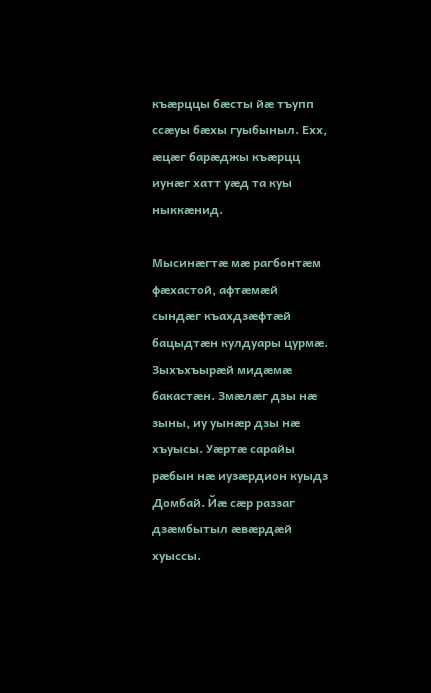къæрццы бæсты йæ тъупп ссæуы бæхы гуыбыныл. Ехх, æцæг барæджы къæрцц иунæг хатт уæд та куы ныккæнид.

Мысинæгтæ мæ рагбонтæм фæхастой, афтæмæй сындæг къахдзæфтæй бацыдтæн кулдуары цурмæ. Зыхъхъырæй мидæмæ бакастæн. Змæлæг дзы нæ зыны, иу уынæр дзы нæ хъуысы. Уæртæ сарайы рæбын нæ иузæрдион куыдз Домбай. Йæ сæр раззаг дзæмбытыл æвæрдæй хуыссы.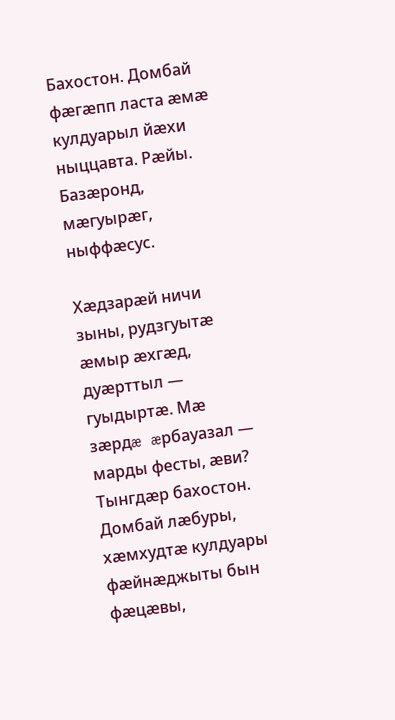Бахостон. Домбай фæгæпп ласта æмæ кулдуарыл йæхи ныццавта. Рæйы. Базæронд, мæгуырæг, ныффæсус.

Хæдзарæй ничи зыны, рудзгуытæ æмыр æхгæд, дуæрттыл — гуыдыртæ. Мæ зæрдæ æрбауазал — марды фесты, æви? Тынгдæр бахостон. Домбай лæбуры, хæмхудтæ кулдуары фæйнæджыты бын фæцæвы,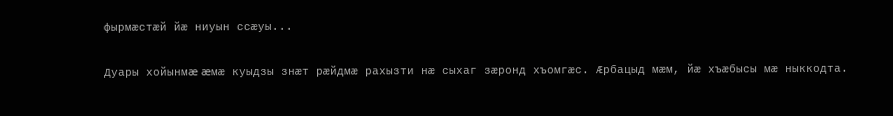фырмæстæй йæ ниуын ссæуы...

Дуары хойынмæ æмæ куыдзы знæт рæйдмæ рахызти нæ сыхаг зæронд хъомгæс. Æрбацыд мæм, йæ хъæбысы мæ ныккодта.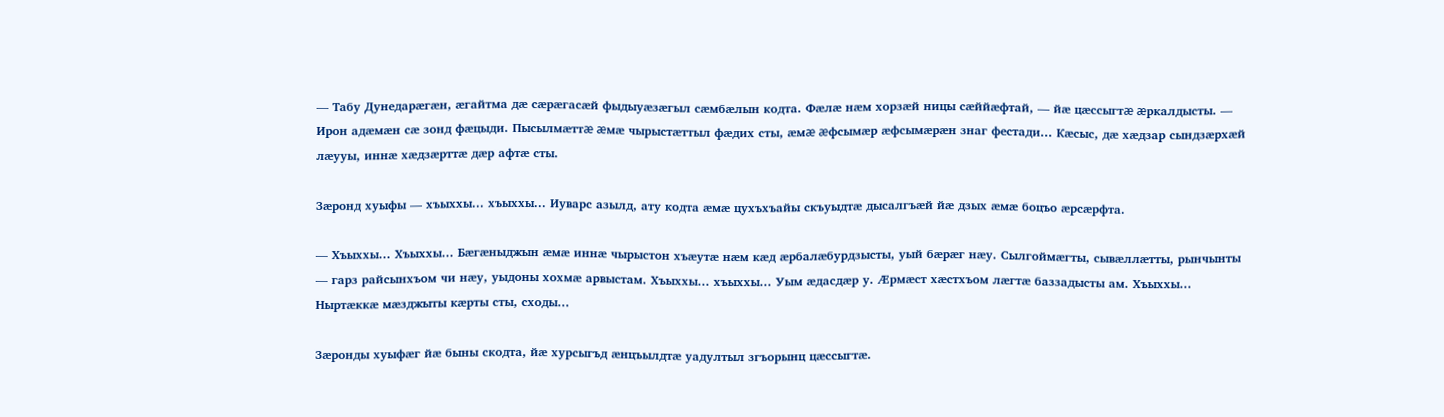— Табу Дунедарæгæн, æгайтма дæ сæрæгасæй фыдыуæзæгыл сæмбæлын кодта. Фæлæ нæм хорзæй ницы сæййæфтай, — йæ цæссыгтæ æркалдысты. — Ирон адæмæн сæ зонд фæцыди. Пысылмæттæ æмæ чырыстæттыл фæдих сты, æмæ æфсымæр æфсымæрæн знаг фестади... Кæсыс, дæ хæдзар сындзæрхæй лæууы, иннæ хæдзæрттæ дæр афтæ сты.

Зæронд хуыфы — хъыххы... хъыххы... Иуварс азылд, ату кодта æмæ цухъхъайы скъуыдтæ дысалгъæй йæ дзых æмæ боцъо æрсæрфта.

— Хъыххы... Хъыххы... Бæгæныджын æмæ иннæ чырыстон хъæутæ нæм кæд æрбалæбурдзысты, уый бæрæг нæу. Сылгоймæгты, сывæллæтты, рынчынты — гарз райсынхъом чи нæу, уыдоны хохмæ арвыстам. Хъыххы... хъыххы... Уым æдасдæр у. Æрмæст хæстхъом лæгтæ баззадысты ам. Хъыххы... Ныртæккæ мæзджыты кæрты сты, сходы...

Зæронды хуыфæг йæ быны скодта, йæ хурсыгъд æнцъылдтæ уадултыл згъорынц цæссыгтæ.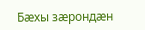Бæхы зæрондæн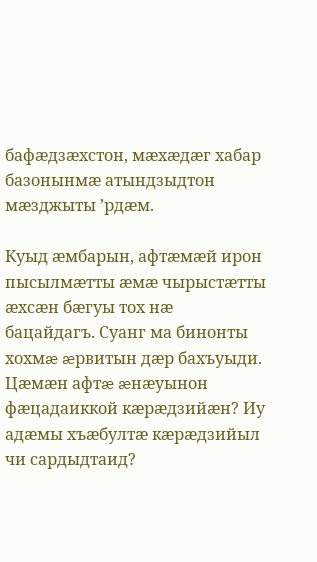бафæдзæхстон, мæхæдæг хабар базонынмæ атындзыдтон мæзджыты ’рдæм.

Куыд æмбарын, афтæмæй ирон пысылмæтты æмæ чырыстæтты æхсæн бæгуы тох нæ бацайдагъ. Суанг ма бинонты хохмæ æрвитын дæр бахъуыди. Цæмæн афтæ æнæуынон фæцадаиккой кæрæдзийæн? Иу адæмы хъæбултæ кæрæдзийыл чи сардыдтаид?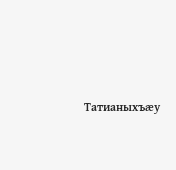Татианыхъæу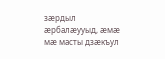зæрдыл æрбалæууыд, æмæ мæ масты дзæкъул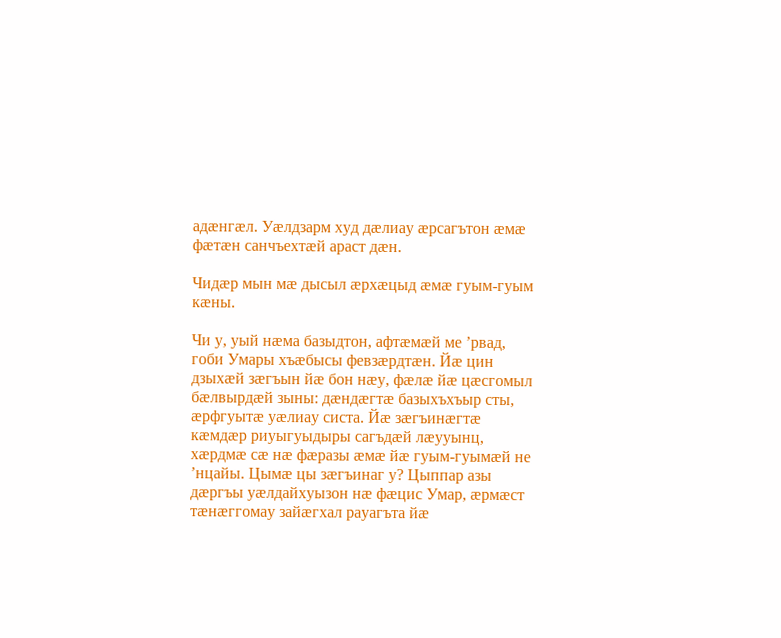адæнгæл. Уæлдзарм худ дæлиау æрсагътон æмæ фæтæн санчъехтæй араст дæн.

Чидæр мын мæ дысыл æрхæцыд æмæ гуым-гуым кæны.

Чи у, уый нæма базыдтон, афтæмæй ме ’рвад, гоби Умары хъæбысы февзæрдтæн. Йæ цин дзыхæй зæгъын йæ бон нæу, фæлæ йæ цæсгомыл бæлвырдæй зыны: дæндæгтæ базыхъхъыр сты, æрфгуытæ уæлиау систа. Йæ зæгъинæгтæ кæмдæр риуыгуыдыры сагъдæй лæууынц, хæрдмæ сæ нæ фæразы æмæ йæ гуым-гуымæй не ’нцайы. Цымæ цы зæгъинаг у? Цыппар азы дæргъы уæлдайхуызон нæ фæцис Умар, æрмæст тæнæггомау зайæгхал рауагъта йæ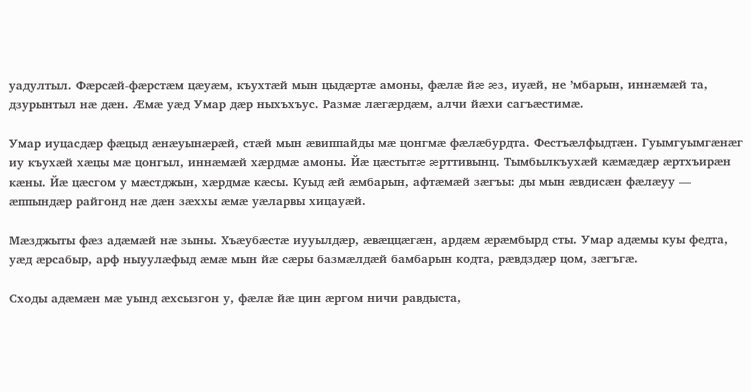уадултыл. Фæрсæй-фæрстæм цæуæм, къухтæй мын цыдæртæ амоны, фæлæ йæ æз, иуæй, не ’мбарын, иннæмæй та, дзурынтыл нæ дæн. Æмæ уæд Умар дæр ныхъхъус. Размæ лæгæрдæм, алчи йæхи сагъæстимæ.

Умар иуцасдæр фæцыд æнæуынæрæй, стæй мын æвиппайды мæ цонгмæ фæлæбурдта. Фестъæлфыдтæн. Гуымгуымгæнæг иу къухæй хæцы мæ цонгыл, иннæмæй хæрдмæ амоны. Йæ цæстытæ æрттивынц. Тымбылкъухæй кæмæдæр æртхъирæн кæны. Йæ цæсгом у мæстджын, хæрдмæ кæсы. Куыд æй æмбарын, афтæмæй зæгъы: ды мын æвдисæн фæлæуу — æппындæр райгонд нæ дæн зæххы æмæ уæларвы хицауæй.

Мæзджыты фæз адæмæй нæ зыны. Хъæубæстæ иууылдæр, æвæццæгæн, ардæм æрæмбырд сты. Умар адæмы куы федта, уæд æрсабыр, арф ныуулæфыд æмæ мын йæ сæры базмæлдæй бамбарын кодта, рæвдздæр цом, зæгъгæ.

Сходы адæмæн мæ уынд æхсызгон у, фæлæ йæ цин æргом ничи равдыста,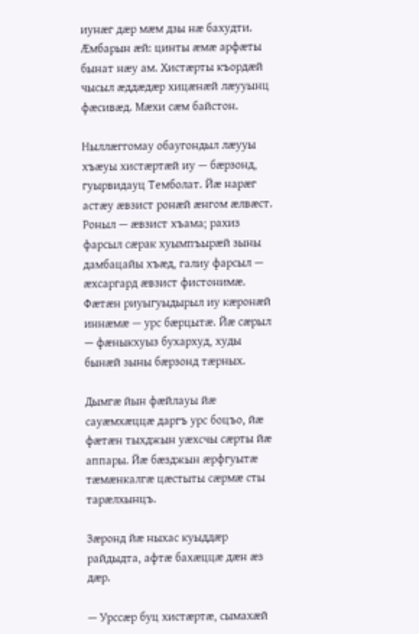иунæг дæр мæм дзы нæ бахудти. Æмбарын æй: цинты æмæ арфæты бынат нæу ам. Хистæрты къордæй чысыл æддæдæр хицæнæй лæууынц фæсивæд. Мæхи сæм байстон.

Ныллæггомау обаугондыл лæууы хъæуы хистæртæй иу — бæрзонд, гуырвидауц Темболат. Йæ нарæг астæу æвзист ронæй æнгом æлвæст. Роныл — æвзист хъама; рахиз фарсыл сæрак хуымпъырæй зыны дамбацайы хъæд, галиу фарсыл — æхсаргард æвзист фистонимæ. Фæтæн риуыгуыдырыл иу кæронæй иннæмæ — урс бæрцытæ. Йæ сæрыл — фæныкхуыз бухархуд, худы бынæй зыны бæрзонд тæрных.

Дымгæ йын фæйлауы йæ сауæмхæццæ даргъ урс боцъо, йæ фæтæн тыхджын уæхсчы сæрты йæ аппары. Йæ бæзджын æрфгуытæ тæмæнкалгæ цæстыты сæрмæ сты тарæлхынцъ.

Зæронд йæ ныхас куыддæр райдыдта, афтæ бахæццæ дæн æз дæр.

— Урссæр буц хистæртæ, сымахæй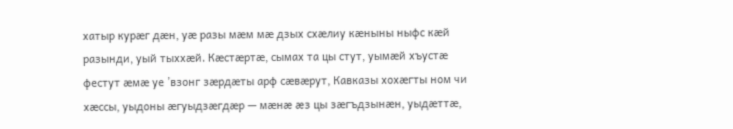хатыр курæг дæн, уæ разы мæм мæ дзых схæлиу кæныны ныфс кæй разынди, уый тыххæй. Кæстæртæ, сымах та цы стут, уымæй хъустæ фестут æмæ уе ’взонг зæрдæты арф сæвæрут, Кавказы хохæгты ном чи хæссы, уыдоны æгуыдзæгдæр — мæнæ æз цы зæгъдзынæн, уыдæттæ,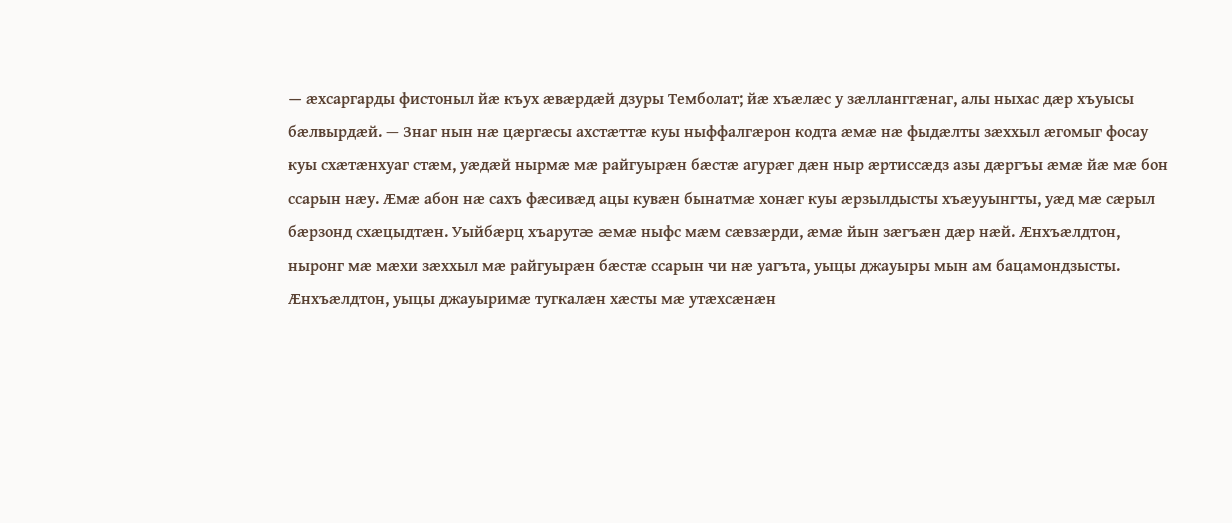— æхсаргарды фистоныл йæ къух æвæрдæй дзуры Темболат; йæ хъæлæс у зæлланггæнаг, алы ныхас дæр хъуысы бæлвырдæй. — Знаг нын нæ цæргæсы ахстæттæ куы ныффалгæрон кодта æмæ нæ фыдæлты зæххыл æгомыг фосау куы схæтæнхуаг стæм, уæдæй нырмæ мæ райгуырæн бæстæ агурæг дæн ныр æртиссæдз азы дæргъы æмæ йæ мæ бон ссарын нæу. Æмæ абон нæ сахъ фæсивæд ацы кувæн бынатмæ хонæг куы æрзылдысты хъæууынгты, уæд мæ сæрыл бæрзонд схæцыдтæн. Уыйбæрц хъарутæ æмæ ныфс мæм сæвзæрди, æмæ йын зæгъæн дæр нæй. Æнхъæлдтон, ныронг мæ мæхи зæххыл мæ райгуырæн бæстæ ссарын чи нæ уагъта, уыцы джауыры мын ам бацамондзысты. Æнхъæлдтон, уыцы джауыримæ тугкалæн хæсты мæ утæхсæнæн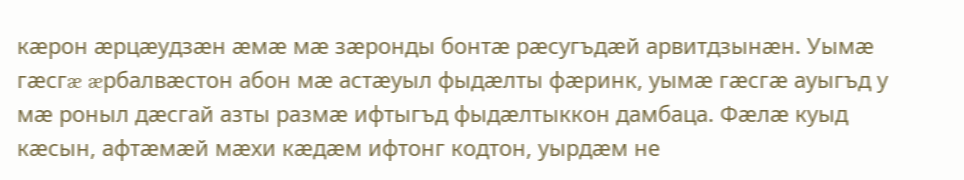кæрон æрцæудзæн æмæ мæ зæронды бонтæ рæсугъдæй арвитдзынæн. Уымæ гæсгæ æрбалвæстон абон мæ астæуыл фыдæлты фæринк, уымæ гæсгæ ауыгъд у мæ роныл дæсгай азты размæ ифтыгъд фыдæлтыккон дамбаца. Фæлæ куыд кæсын, афтæмæй мæхи кæдæм ифтонг кодтон, уырдæм не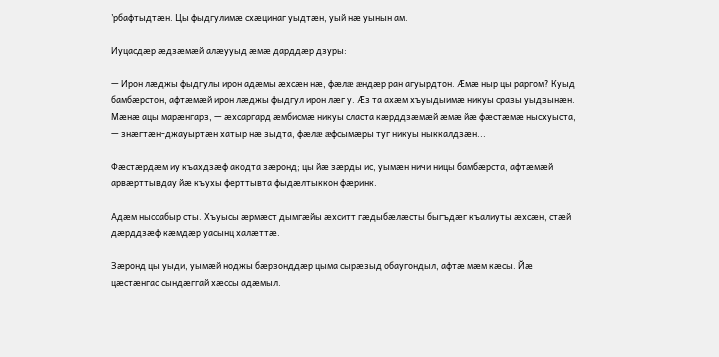’рбафтыдтæн. Цы фыдгулимæ схæцинаг уыдтæн, уый нæ уынын ам.

Иуцасдæр æдзæмæй алæууыд æмæ дарддæр дзуры:

— Ирон лæджы фыдгулы ирон адæмы æхсæн нæ, фæлæ æндæр ран агуырдтон. Æмæ ныр цы раргом? Куыд бамбæрстон, афтæмæй ирон лæджы фыдгул ирон лæг у. Æз та ахæм хъуыдыимæ никуы сразы уыдзынæн. Мæнæ ацы марæнгарз, — æхсаргард æмбисмæ никуы сласта кæрддзæмæй æмæ йæ фæстæмæ нысхуыста, — знæгтæн-джауыртæн хатыр нæ зыдта, фæлæ æфсымæры туг никуы ныккалдзæн...

Фæстæрдæм иу къахдзæф акодта зæронд; цы йæ зæрды ис, уымæн ничи ницы бамбæрста, афтæмæй арвæрттывдау йæ къухы ферттывта фыдæлтыккон фæринк.

Адæм ныссабыр сты. Хъуысы æрмæст дымгæйы æхситт гæдыбæлæсты быгъдæг къалиуты æхсæн, стæй дæрддзæф кæмдæр уасынц халæттæ.

Зæронд цы уыди, уымæй ноджы бæрзонддæр цыма сырæзыд обаугондыл, афтæ мæм кæсы. Йæ цæстæнгас сындæггай хæссы адæмыл.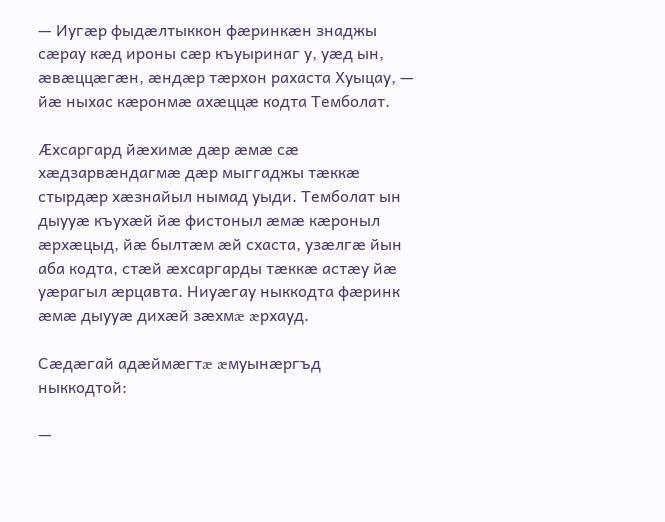— Иугæр фыдæлтыккон фæринкæн знаджы сæрау кæд ироны сæр къуыринаг у, уæд ын, æвæццæгæн, æндæр тæрхон рахаста Хуыцау, — йæ ныхас кæронмæ ахæццæ кодта Темболат.

Æхсаргард йæхимæ дæр æмæ сæ хæдзарвæндагмæ дæр мыггаджы тæккæ стырдæр хæзнайыл нымад уыди. Темболат ын дыууæ къухæй йæ фистоныл æмæ кæроныл æрхæцыд, йæ былтæм æй схаста, узæлгæ йын аба кодта, стæй æхсаргарды тæккæ астæу йæ уæрагыл æрцавта. Ниуæгау ныккодта фæринк æмæ дыууæ дихæй зæхмæ æрхауд.

Сæдæгай адæймæгтæ æмуынæргъд ныккодтой:

—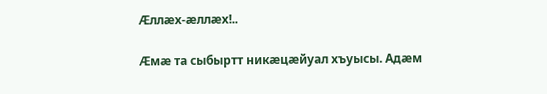Æллæх-æллæх!..

Æмæ та сыбыртт никæцæйуал хъуысы. Адæм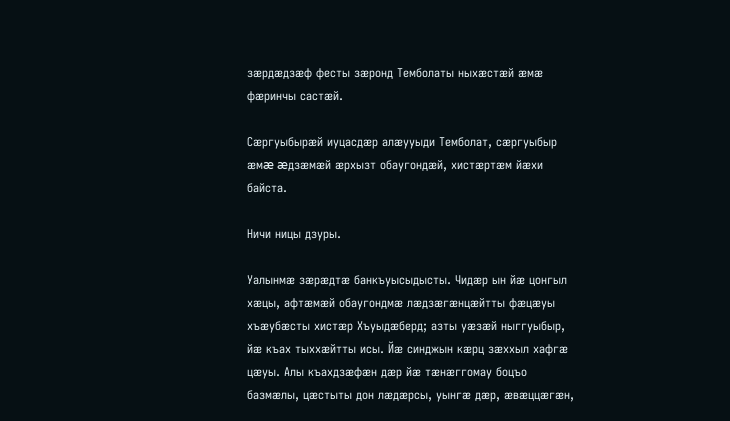зæрдæдзæф фесты зæронд Темболаты ныхæстæй æмæ фæринчы састæй.

Сæргуыбырæй иуцасдæр алæууыди Темболат, сæргуыбыр æмæ æдзæмæй æрхызт обаугондæй, хистæртæм йæхи байста.

Ничи ницы дзуры.

Уалынмæ зæрæдтæ банкъуысыдысты. Чидæр ын йæ цонгыл хæцы, афтæмæй обаугондмæ лæдзæгæнцæйтты фæцæуы хъæубæсты хистæр Хъуыдæберд; азты уæзæй ныггуыбыр, йæ къах тыххæйтты исы. Йæ синджын кæрц зæххыл хафгæ цæуы. Алы къахдзæфæн дæр йæ тæнæггомау боцъо базмæлы, цæстыты дон лæдæрсы, уынгæ дæр, æвæццæгæн,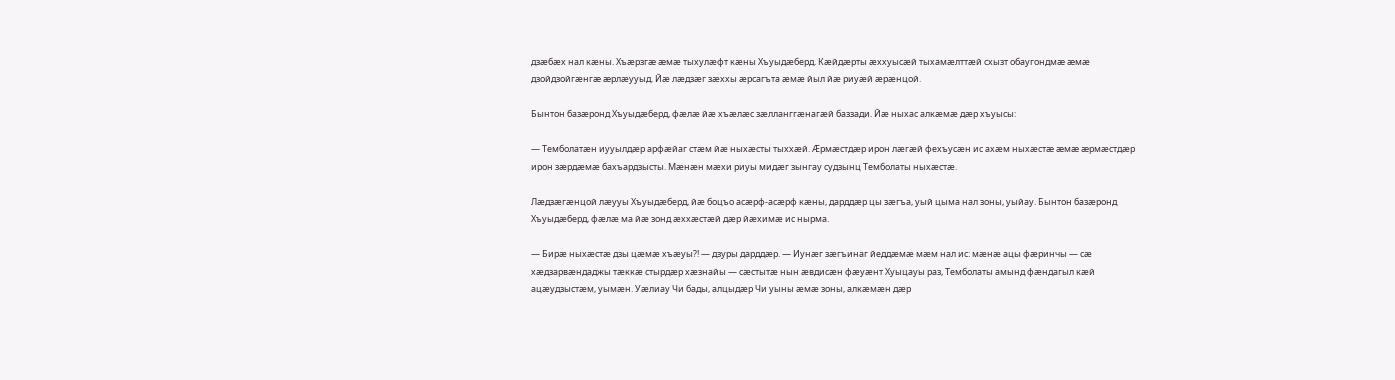дзæбæх нал кæны. Хъæрзгæ æмæ тыхулæфт кæны Хъуыдæберд. Кæйдæрты æххуысæй тыхамæлттæй схызт обаугондмæ æмæ дзойдзойгæнгæ æрлæууыд. Йæ лæдзæг зæххы æрсагъта æмæ йыл йæ риуæй æрæнцой.

Бынтон базæронд Хъуыдæберд, фæлæ йæ хъæлæс зæлланггæнагæй баззади. Йæ ныхас алкæмæ дæр хъуысы:

— Темболатæн иууылдæр арфæйаг стæм йæ ныхæсты тыххæй. Æрмæстдæр ирон лæгæй фехъусæн ис ахæм ныхæстæ æмæ æрмæстдæр ирон зæрдæмæ бахъардзысты. Мæнæн мæхи риуы мидæг зынгау судзынц Темболаты ныхæстæ.

Лæдзæгæнцой лæууы Хъуыдæберд, йæ боцъо асæрф-асæрф кæны, дарддæр цы зæгъа, уый цыма нал зоны, уыйау. Бынтон базæронд Хъуыдæберд, фæлæ ма йæ зонд æххæстæй дæр йæхимæ ис нырма.

— Бирæ ныхæстæ дзы цæмæ хъæуы?! — дзуры дарддæр. — Иунæг зæгъинаг йеддæмæ мæм нал ис: мæнæ ацы фæринчы — сæ хæдзарвæндаджы тæккæ стырдæр хæзнайы — сæстытæ нын æвдисæн фæуæнт Хуыцауы раз, Темболаты амынд фæндагыл кæй ацæудзыстæм, уымæн. Уæлиау Чи бады, алцыдæр Чи уыны æмæ зоны, алкæмæн дæр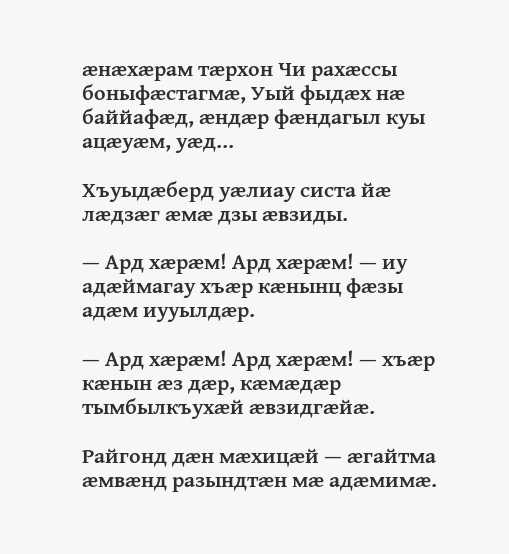æнæхæрам тæрхон Чи рахæссы боныфæстагмæ, Уый фыдæх нæ баййафæд, æндæр фæндагыл куы ацæуæм, уæд...

Хъуыдæберд уæлиау систа йæ лæдзæг æмæ дзы æвзиды.

— Ард хæрæм! Ард хæрæм! — иу адæймагау хъæр кæнынц фæзы адæм иууылдæр.

— Ард хæрæм! Ард хæрæм! — хъæр кæнын æз дæр, кæмæдæр тымбылкъухæй æвзидгæйæ.

Райгонд дæн мæхицæй — æгайтма æмвæнд разындтæн мæ адæмимæ.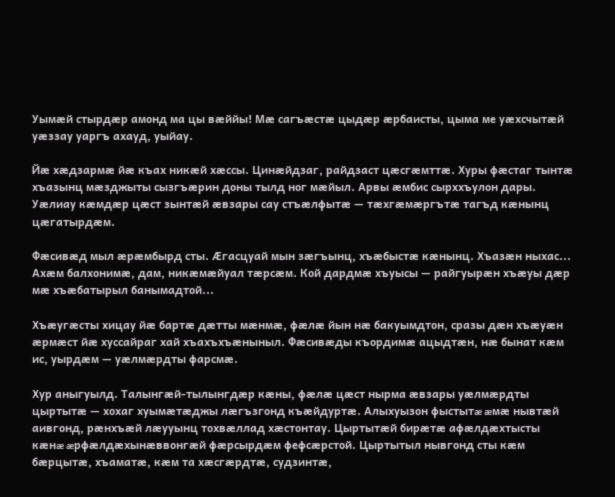Уымæй стырдæр амонд ма цы вæййы! Мæ сагъæстæ цыдæр æрбаисты, цыма ме уæхсчытæй уæззау уаргъ ахауд, уыйау.

Йæ хæдзармæ йæ къах никæй хæссы. Цинæйдзаг, райдзаст цæсгæмттæ. Хуры фæстаг тынтæ хъазынц мæзджыты сызгъæрин доны тылд ног мæйыл. Арвы æмбис сырххъулон дары. Уæлиау кæмдæр цæст зынтæй æвзары сау стъæлфытæ — тæхгæмæргътæ тагъд кæнынц цæгатырдæм.

Фæсивæд мыл æрæмбырд сты. Æгасцуай мын зæгъынц, хъæбыстæ кæнынц. Хъазæн ныхас... Ахæм балхонимæ, дам, никæмæйуал тæрсæм. Кой дардмæ хъуысы — райгуырæн хъæуы дæр мæ хъæбатырыл банымадтой...

Хъæугæсты хицау йæ бартæ дæтты мæнмæ, фæлæ йын нæ бакуымдтон, сразы дæн хъæуæн æрмæст йæ хуссайраг хай хъахъхъæныныл. Фæсивæды къордимæ ацыдтæн, нæ бынат кæм ис, уырдæм — уæлмæрдты фарсмæ.

Хур аныгуылд. Талынгæй-тылынгдæр кæны, фæлæ цæст нырма æвзары уæлмæрдты цыртытæ — хохаг хуымæтæджы лæгъзгонд къæйдуртæ. Алыхуызон фыстытæ æмæ нывтæй аивгонд, рæнхъæй лæууынц тохвæллад хæстонтау. Цыртытæй бирæтæ афæлдæхтысты кæнæ æрфæлдæхынæввонгæй фæрсырдæм фефсæрстой. Цыртытыл нывгонд сты кæм бæрцытæ, хъаматæ, кæм та хæсгæрдтæ, судзинтæ,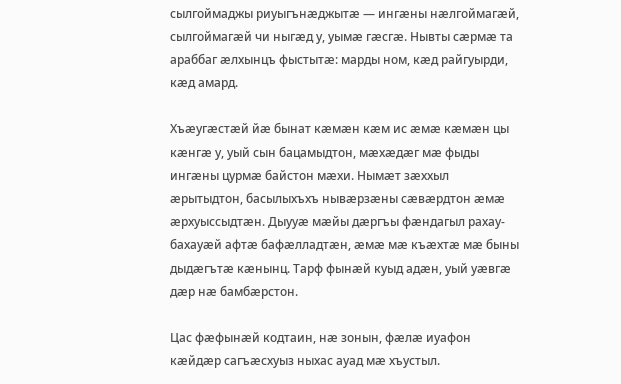сылгоймаджы риуыгънæджытæ — ингæны нæлгоймагæй, сылгоймагæй чи ныгæд у, уымæ гæсгæ. Нывты сæрмæ та араббаг æлхынцъ фыстытæ: марды ном, кæд райгуырди, кæд амард.

Хъæугæстæй йæ бынат кæмæн кæм ис æмæ кæмæн цы кæнгæ у, уый сын бацамыдтон, мæхæдæг мæ фыды ингæны цурмæ байстон мæхи. Нымæт зæххыл æрытыдтон, басылыхъхъ нывæрзæны сæвæрдтон æмæ æрхуыссыдтæн. Дыууæ мæйы дæргъы фæндагыл рахау-бахауæй афтæ бафæлладтæн, æмæ мæ къæхтæ мæ быны дыдæгътæ кæнынц. Тарф фынæй куыд адæн, уый уæвгæ дæр нæ бамбæрстон.

Цас фæфынæй кодтаин, нæ зонын, фæлæ иуафон кæйдæр сагъæсхуыз ныхас ауад мæ хъустыл.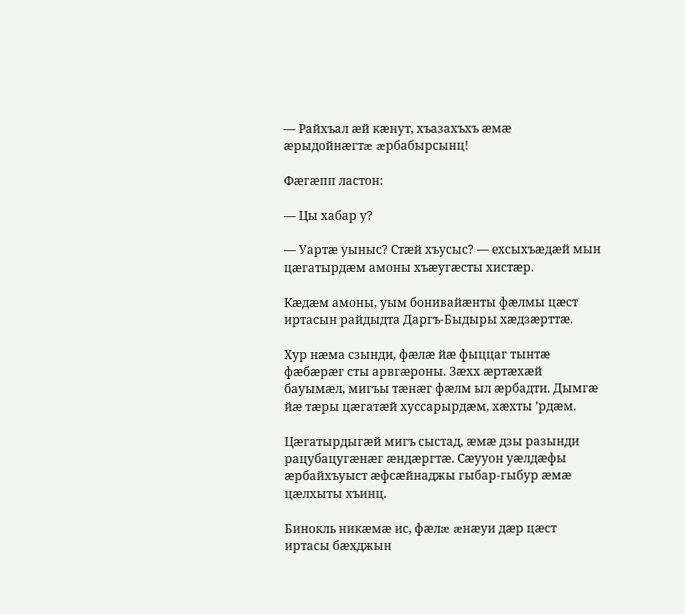— Райхъал æй кæнут, хъазахъхъ æмæ æрыдойнæгтæ æрбабырсынц!

Фæгæпп ластон:

— Цы хабар у?

— Уартæ уыныс? Стæй хъусыс? — ехсыхъæдæй мын цæгатырдæм амоны хъæугæсты хистæр.

Кæдæм амоны, уым бонивайæнты фæлмы цæст иртасын райдыдта Даргъ-Быдыры хæдзæрттæ.

Хур нæма сзынди, фæлæ йæ фыццаг тынтæ фæбæрæг сты арвгæроны. Зæхх æртæхæй бауымæл, мигъы тæнæг фæлм ыл æрбадти. Дымгæ йæ тæры цæгатæй хуссарырдæм, хæхты ’рдæм.

Цæгатырдыгæй мигъ сыстад, æмæ дзы разынди рацубацугæнæг æндæргтæ. Сæууон уæлдæфы æрбайхъуыст æфсæйнаджы гыбар-гыбур æмæ цæлхыты хъинц.

Бинокль никæмæ ис, фæлæ æнæуи дæр цæст иртасы бæхджын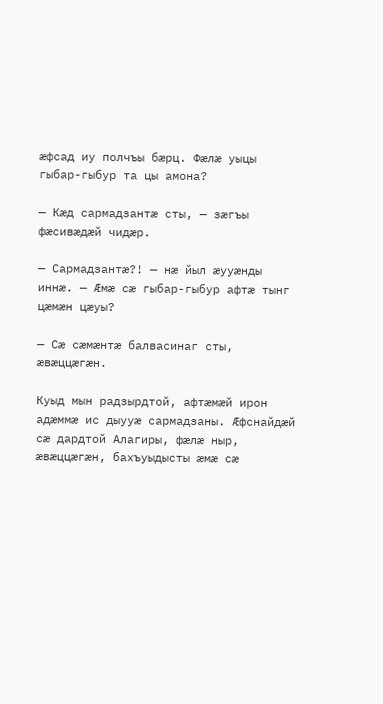æфсад иу полчъы бæрц. Фæлæ уыцы гыбар-гыбур та цы амона?

— Кæд сармадзантæ сты, — зæгъы фæсивæдæй чидæр.

— Сармадзантæ?! — нæ йыл æууæнды иннæ. — Æмæ сæ гыбар-гыбур афтæ тынг цæмæн цæуы?

— Сæ сæмæнтæ балвасинаг сты, æвæццæгæн.

Куыд мын радзырдтой, афтæмæй ирон адæммæ ис дыууæ сармадзаны. Æфснайдæй сæ дардтой Алагиры, фæлæ ныр, æвæццæгæн, бахъуыдысты æмæ сæ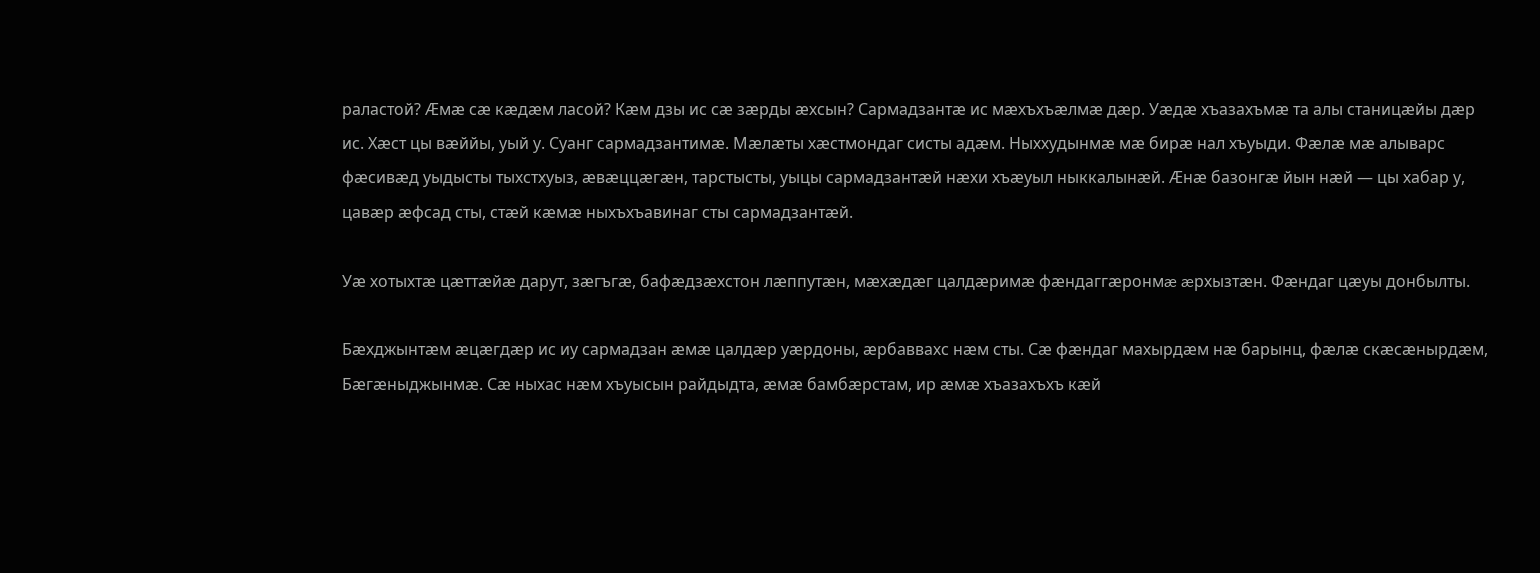раластой? Æмæ сæ кæдæм ласой? Кæм дзы ис сæ зæрды æхсын? Сармадзантæ ис мæхъхъæлмæ дæр. Уæдæ хъазахъмæ та алы станицæйы дæр ис. Хæст цы вæййы, уый у. Суанг сармадзантимæ. Мæлæты хæстмондаг систы адæм. Ныххудынмæ мæ бирæ нал хъуыди. Фæлæ мæ алыварс фæсивæд уыдысты тыхстхуыз, æвæццæгæн, тарстысты, уыцы сармадзантæй нæхи хъæуыл ныккалынæй. Æнæ базонгæ йын нæй — цы хабар у, цавæр æфсад сты, стæй кæмæ ныхъхъавинаг сты сармадзантæй.

Уæ хотыхтæ цæттæйæ дарут, зæгъгæ, бафæдзæхстон лæппутæн, мæхæдæг цалдæримæ фæндаггæронмæ æрхызтæн. Фæндаг цæуы донбылты.

Бæхджынтæм æцæгдæр ис иу сармадзан æмæ цалдæр уæрдоны, æрбаввахс нæм сты. Сæ фæндаг махырдæм нæ барынц, фæлæ скæсæнырдæм, Бæгæныджынмæ. Сæ ныхас нæм хъуысын райдыдта, æмæ бамбæрстам, ир æмæ хъазахъхъ кæй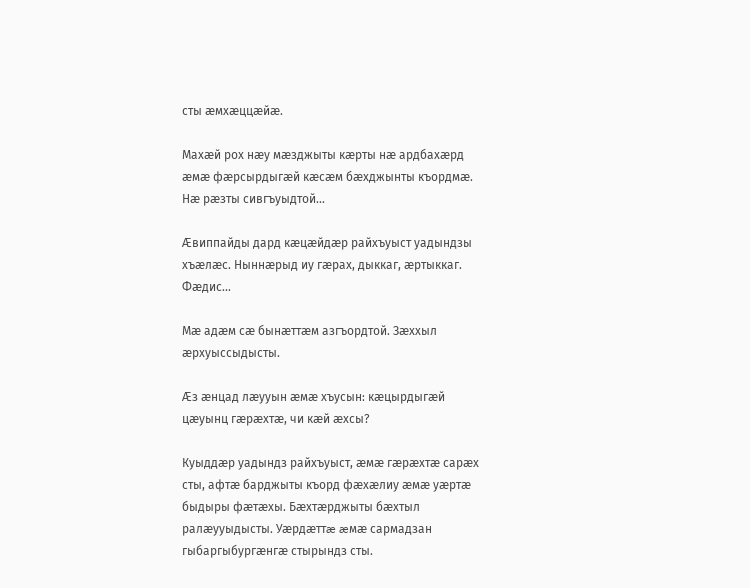сты æмхæццæйæ.

Махæй рох нæу мæзджыты кæрты нæ ардбахæрд æмæ фæрсырдыгæй кæсæм бæхджынты къордмæ. Нæ рæзты сивгъуыдтой...

Æвиппайды дард кæцæйдæр райхъуыст уадындзы хъæлæс. Ныннæрыд иу гæрах, дыккаг, æртыккаг. Фæдис...

Мæ адæм сæ бынæттæм азгъордтой. Зæххыл æрхуыссыдысты.

Æз æнцад лæууын æмæ хъусын: кæцырдыгæй цæуынц гæрæхтæ, чи кæй æхсы?

Куыддæр уадындз райхъуыст, æмæ гæрæхтæ сарæх сты, афтæ барджыты къорд фæхæлиу æмæ уæртæ быдыры фæтæхы. Бæхтæрджыты бæхтыл ралæууыдысты. Уæрдæттæ æмæ сармадзан гыбаргыбургæнгæ стырындз сты.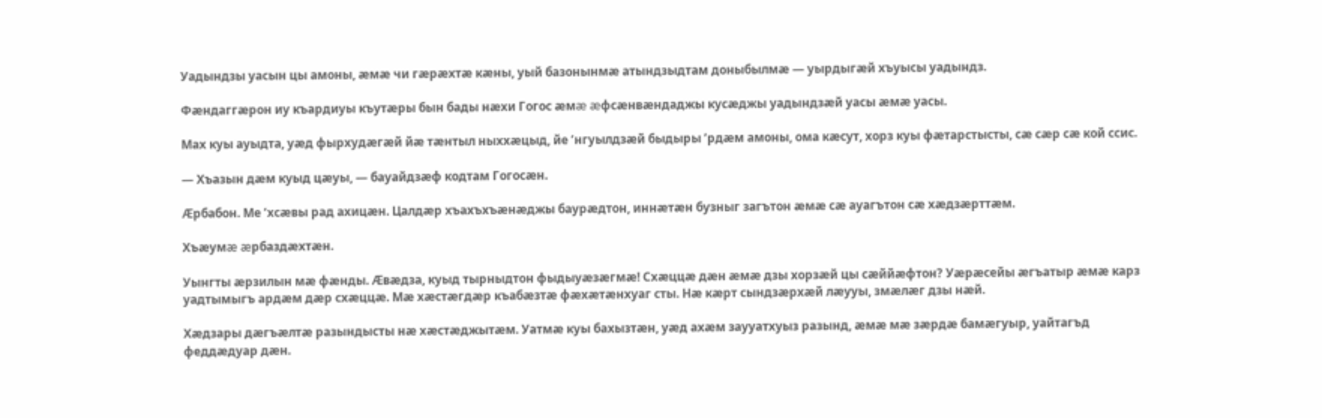Уадындзы уасын цы амоны, æмæ чи гæрæхтæ кæны, уый базонынмæ атындзыдтам доныбылмæ — уырдыгæй хъуысы уадындз.

Фæндаггæрон иу къардиуы къутæры бын бады нæхи Гогос æмæ æфсæнвæндаджы кусæджы уадындзæй уасы æмæ уасы.

Мах куы ауыдта, уæд фырхудæгæй йæ тæнтыл ныххæцыд, йе ’нгуылдзæй быдыры ’рдæм амоны, ома кæсут, хорз куы фæтарстысты, сæ сæр сæ кой ссис.

— Хъазын дæм куыд цæуы, — бауайдзæф кодтам Гогосæн.

Æрбабон. Ме ’хсæвы рад ахицæн. Цалдæр хъахъхъæнæджы баурæдтон, иннæтæн бузныг загътон æмæ сæ ауагътон сæ хæдзæрттæм.

Хъæумæ æрбаздæхтæн.

Уынгты æрзилын мæ фæнды. Æвæдза, куыд тырныдтон фыдыуæзæгмæ! Схæццæ дæн æмæ дзы хорзæй цы сæййæфтон? Уæрæсейы æгъатыр æмæ карз уадтымыгъ ардæм дæр схæццæ. Мæ хæстæгдæр къабæзтæ фæхæтæнхуаг сты. Нæ кæрт сындзæрхæй лæууы, змæлæг дзы нæй.

Хæдзары дæгъæлтæ разындысты нæ хæстæджытæм. Уатмæ куы бахызтæн, уæд ахæм заууатхуыз разынд, æмæ мæ зæрдæ бамæгуыр, уайтагъд феддæдуар дæн.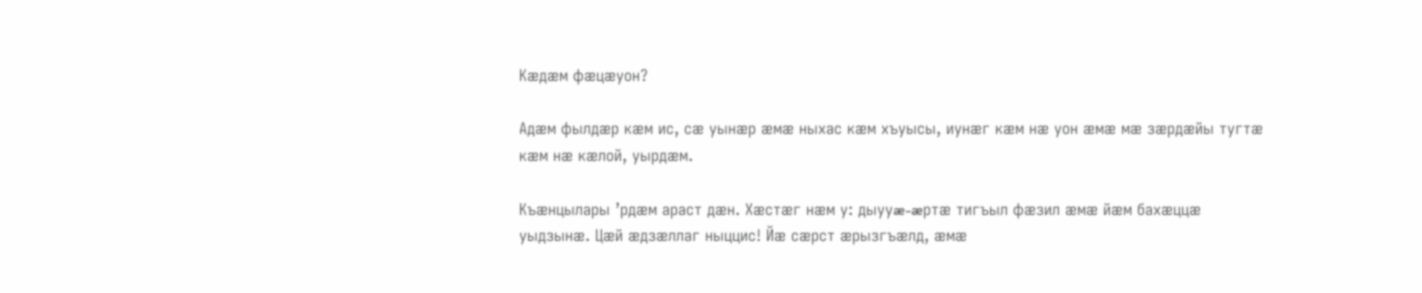Кæдæм фæцæуон?

Адæм фылдæр кæм ис, сæ уынæр æмæ ныхас кæм хъуысы, иунæг кæм нæ уон æмæ мæ зæрдæйы тугтæ кæм нæ кæлой, уырдæм.

Къæнцылары ’рдæм араст дæн. Хæстæг нæм у: дыууæ-æртæ тигъыл фæзил æмæ йæм бахæццæ уыдзынæ. Цæй æдзæллаг ныццис! Йæ сæрст æрызгъæлд, æмæ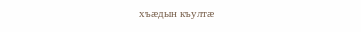хъæдын къултæ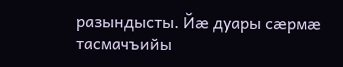разындысты. Йæ дуары сæрмæ тасмачъийы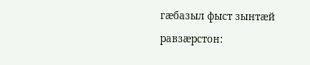гæбазыл фыст зынтæй равзæрстон: